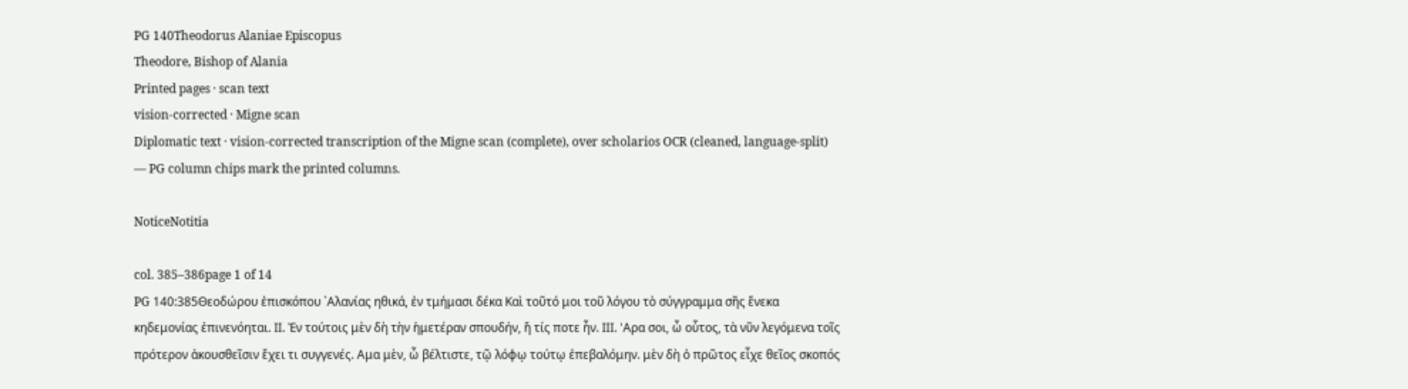PG 140Theodorus Alaniae Episcopus
Theodore, Bishop of Alania
Printed pages · scan text
vision-corrected · Migne scan
Diplomatic text · vision-corrected transcription of the Migne scan (complete), over scholarios OCR (cleaned, language-split) — PG column chips mark the printed columns.

NoticeNotitia

col. 385–386page 1 of 14
PG 140:385Θεοδώρου ἐπισκόπου ᾿Αλανίας ηθικά, ἐν τμήμασι δέκα Καὶ τοῦτό μοι τοῦ λόγου τὸ σύγγραμμα σῆς ἕνεκα κηδεμονίας ἐπινενόηται. ΙΙ. Ἐν τούτοις μὲν δὴ τὴν ἡμετέραν σπουδήν, ἤ τίς ποτε ἦν. ΙΙΙ. 'Αρα σοι, ὦ οὗτος, τὰ νῦν λεγόμενα τοῖς πρότερον ἀκουσθεῖσιν ἔχει τι συγγενές. Αμα μὲν, ὦ βέλτιστε, τῷ λόφῳ τούτῳ ἐπεβαλόμην. μὲν δὴ ὁ πρῶτος εἶχε θεῖος σκοπός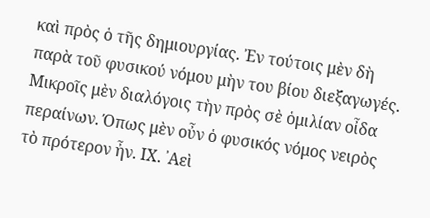καὶ πρὸς ὁ τῆς δημιουργίας. Ἐν τούτοις μὲν δὴ παρὰ τοῦ φυσικού νόμου μὴν του βίου διεξαγωγές. Μικροῖς μὲν διαλόγοις τὴν πρὸς σὲ ὁμιλίαν οἶδα περαίνων. Όπως μὲν οὖν ὁ φυσικός νόμος νειρὸς τὸ πρότερον ἦν. ΙΧ. ᾿Αεὶ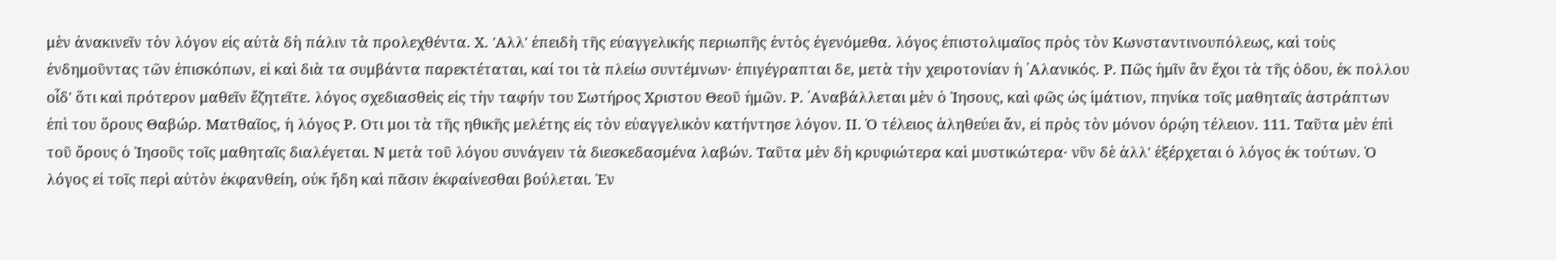μὲν ἀνακινεῖν τὸν λόγον εἰς αὐτὰ δὴ πάλιν τὰ προλεχθέντα. Χ. 'Αλλ' ἐπειδὴ τῆς εὐαγγελικής περιωπῆς ἐντὸς ἐγενόμεθα. λόγος ἐπιστολιμαῖος πρὸς τὸν Κωνσταντινουπόλεως, καὶ τοὺς ἐνδημοῦντας τῶν ἐπισκόπων, εἰ καὶ διὰ τα συμβάντα παρεκτέταται, καί τοι τὰ πλείω συντέμνων· ἐπιγέγραπται δε, μετὰ τὴν χειροτονίαν ἡ ᾿Αλανικός. Ρ. Πῶς ἡμῖν ἂν ἔχοι τὰ τῆς ὁδου, ἐκ πολλου οἶδ' ὅτι καὶ πρότερον μαθεῖν ἔζητεῖτε. λόγος σχεδιασθεὶς εἰς τὴν ταφήν του Σωτήρος Χριστου Θεοῦ ἡμῶν. Ρ. ᾿Αναβάλλεται μὲν ὁ Ἰησους, καὶ φῶς ὡς ἱμάτιον, πηνίκα τοῖς μαθηταῖς ἀστράπτων ἐπὶ του ὅρους Θαβώρ. Ματθαῖος, ἡ λόγος Ρ. Οτι μοι τὰ τῆς ηθικῆς μελέτης εἰς τὸν εὐαγγελικὸν κατήντησε λόγον. ΙΙ. Ὁ τέλειος ἀληθεύει ἄν, εἰ πρὸς τὸν μόνον όρῴη τέλειον. 111. Ταῦτα μὲν ἐπὶ τοῦ ὄρους ὁ Ἰησοῦς τοῖς μαθηταῖς διαλέγεται. Ν μετὰ τοῦ λόγου συνάγειν τὰ διεσκεδασμένα λαβών. Ταῦτα μὲν δὴ κρυφιώτερα καὶ μυστικώτερα· νῦν δὲ ἀλλ' ἐξέρχεται ὁ λόγος ἐκ τούτων. Ὁ λόγος εἰ τοῖς περὶ αὐτὸν ἐκφανθείη, οὐκ ἤδη καὶ πᾶσιν ἐκφαίνεσθαι βούλεται. Ἐν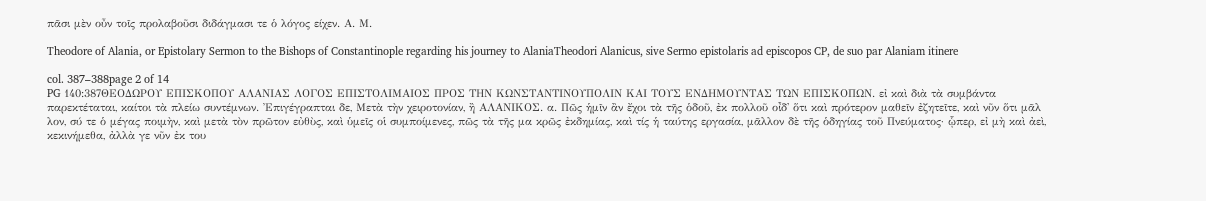πᾶσι μὲν οὖν τοῖς προλαβοῦσι διδάγμασι τε ὁ λόγος είχεν. Α. Μ.

Theodore of Alania, or Epistolary Sermon to the Bishops of Constantinople regarding his journey to AlaniaTheodori Alanicus, sive Sermo epistolaris ad episcopos CP, de suo par Alaniam itinere

col. 387–388page 2 of 14
PG 140:387ΘΕΟΔΩΡΟΥ ΕΠΙΣΚΟΠΟΥ ΑΛΑΝΙΑΣ ΛΟΓΟΣ ΕΠΙΣΤΟΛΙΜΑΙΟΣ ΠΡΟΣ ΤΗΝ ΚΩΝΣΤΑΝΤΙΝΟΥΠΟΛΙΝ ΚΑΙ ΤΟΥΣ ΕΝΔΗΜΟΥΝΤΑΣ ΤΩΝ ΕΠΙΣΚΟΠΩΝ. εἰ καὶ διὰ τὰ συμβάντα παρεκτέταται, καίτοι τὰ πλείω συντέμνων. Ἐπιγέγραπται δε, Μετὰ τὴν χειροτονίαν, ἢ ΑΛΑΝΙΚΟΣ. α. Πῶς ἡμῖν ἂν ἔχοι τὰ τῆς ὁδοῦ, ἐκ πολλοῦ οἶδ' ὅτι καὶ πρότερον μαθεῖν ἐζητεῖτε, καὶ νῦν ὅτι μᾶλ λον, σύ τε ὁ μέγας ποιμὴν, καὶ μετὰ τὸν πρῶτον εὐθὺς, καὶ ὑμεῖς οἱ συμποίμενες, πῶς τὰ τῆς μα κρῶς ἐκδημίας, καὶ τίς ἡ ταύτης εργασία, μᾶλλον δὲ τῆς ὁδηγίας τοῦ Πνεύματος· ᾧπερ, εἰ μὴ καὶ ἀεὶ, κεκινήμεθα, ἀλλὰ γε νῦν ἐκ του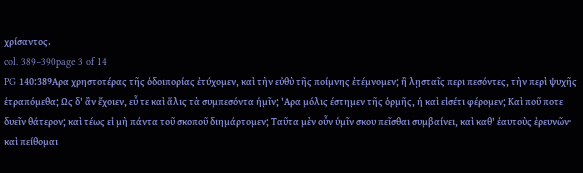χρίσαντος.
col. 389–390page 3 of 14
PG 140:389Αρα χρηστοτέρας τῆς ὁδοιπορίας ἐτύχομεν, καὶ τὴν εὐθὺ τῆς ποίμνης ἐτέμνομεν; ἢ λῃσταῖς περι πεσόντες, τὴν περὶ ψυχῆς ἑτραπόμεθα; Ως δ' ἂν ἔχοιεν, εὖ τε καὶ ἅλις τὰ συμπεσόντα ἡμῖν; 'Αρα μόλις έστημεν τῆς ὁρμῆς, ἡ καὶ εἰσέτι φέρομεν; Καὶ ποῦ ποτε δυεῖν θάτερον; καὶ τέως εἰ μὴ πάντα τοῦ σκοποῦ διημάρτομεν; Ταῦτα μὲν οὖν ὑμῖν σκου πεῖσθαι συμβαίνει, καὶ καθ' ἑαυτοὺς ἐρευνῶν· καὶ πείθομαι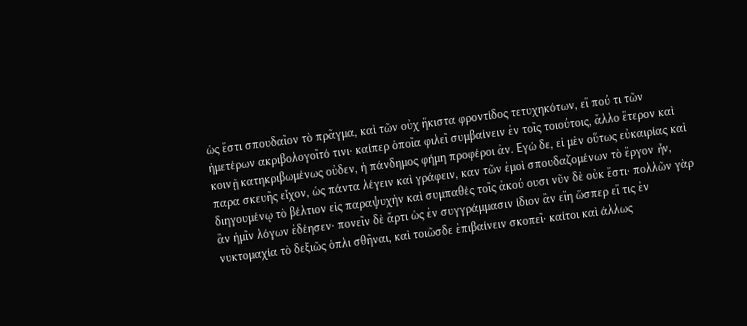ὡς ἔστι σπουδαῖον τὸ πρᾶγμα, καὶ τῶν οὐχ ἥκιστα φροντίδος τετυχηκότων, εἴ πού τι τῶν ἡμετέρων ακριβολογοῖτό τινι· καίπερ ὁποῖα φιλεῖ συμβαίνειν ἐν τοῖς τοιούτοις, ἄλλο ἕτερον καὶ κοινῇ κατηκριβωμένως οὐδεν, ἡ πάνδημος φήμη προφέροι ἀν. Εγώ δε, εἰ μὲν οὕτως εὐκαιρίας καὶ παρα σκευῆς εἶχον, ὡς πάντα λέγειν καὶ γράφειν, καν τῶν ἐμοὶ σπουδαζομένων τὸ ἔργον ἦν, διηγουμένῳ τὸ βέλτιον εἰς παραψυχὴν καὶ συμπαθές τοῖς ἀκού ουσι νῦν δὲ οὐκ ἔστι· πολλῶν γὰρ ἂν ἡμῖν λόγων ἐδέησεν· πονεῖν δὲ ἄρτι ὡς ἐν συγγράμμασιν ίδιον ἂν εἴη ὥσπερ εἴ τις ἐν νυκτομαχία τὸ δεξιῶς ὁπλι σθῆναι, καὶ τοιῶσδε ἐπιβαίνειν σκοπεῖ· καίτοι καὶ άλλως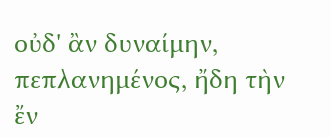οὐδ' ἂν δυναίμην, πεπλανημένος, ἤδη τὴν ἔν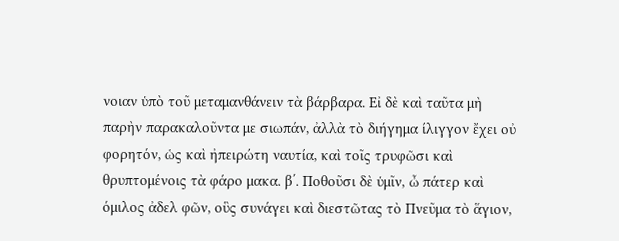νοιαν ὑπὸ τοῦ μεταμανθάνειν τὰ βάρβαρα. Εἰ δὲ καὶ ταῦτα μὴ παρὴν παρακαλοῦντα με σιωπάν, ἀλλὰ τὸ διήγημα ίλιγγον ἔχει οὐ φορητόν, ὡς καὶ ἠπειρώτη ναυτία, καὶ τοῖς τρυφῶσι καὶ θρυπτομένοις τὰ φάρο μακα. β΄. Ποθοῦσι δὲ ὑμῖν, ὦ πάτερ καὶ όμιλος ἀδελ φῶν, οὓς συνάγει καὶ διεστῶτας τὸ Πνεῦμα τὸ ἅγιον,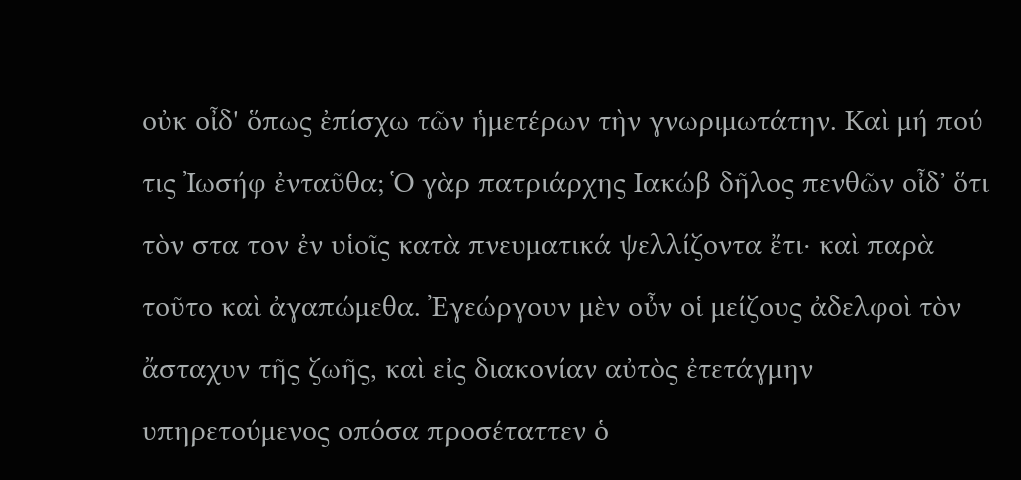οὐκ οἶδ' ὅπως ἐπίσχω τῶν ἡμετέρων τὴν γνωριμωτάτην. Καὶ μή πού τις Ἰωσήφ ἐνταῦθα; Ὁ γὰρ πατριάρχης Ιακώβ δῆλος πενθῶν οἶδ᾽ ὅτι τὸν στα τον ἐν υἱοῖς κατὰ πνευματικά ψελλίζοντα ἔτι· καὶ παρὰ τοῦτο καὶ ἀγαπώμεθα. Ἐγεώργουν μὲν οὖν οἱ μείζους ἀδελφοὶ τὸν ἄσταχυν τῆς ζωῆς, καὶ εἰς διακονίαν αὐτὸς ἐτετάγμην υπηρετούμενος οπόσα προσέταττεν ὁ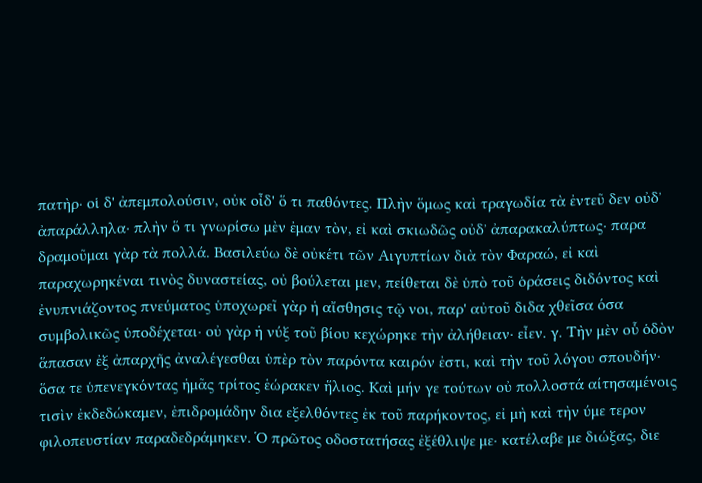πατὴρ· οἱ δ' ἀπεμπολούσιν, οὐκ οἶδ' ὅ τι παθόντες. Πλὴν ὅμως καὶ τραγωδία τὰ ἐντεῦ δεν οὐδ᾽ ἀπαράλληλα· πλὴν ὅ τι γνωρίσω μὲν ἐμαν τὸν, εἰ καὶ σκιωδῶς οὐδ᾽ ἀπαρακαλύπτως· παρα δραμοῦμαι γὰρ τὰ πολλά. Βασιλεύω δὲ οὐκέτι τῶν Αιγυπτίων διὰ τὸν Φαραώ, εἰ καὶ παραχωρηκέναι τινὸς δυναστείας, οὐ βούλεται μεν, πείθεται δὲ ὑπὸ τοῦ ὁράσεις διδόντος καὶ ἐνυπνιάζοντος πνεύματος ὑποχωρεῖ γὰρ ἡ αἴσθησις τῷ νοι, παρ' αὐτοῦ διδα χθεῖσα όσα συμβολικῶς ὑποδέχεται· οὐ γὰρ ἡ νύξ τοῦ βίου κεχώρηκε τὴν ἀλήθειαν· εἶεν. γ. Τὴν μὲν οὗ ὁδὸν ἅπασαν ἐξ ἀπαρχῆς ἀναλέγεσθαι ὑπὲρ τὸν παρόντα καιρόν ἐστι, καὶ τὴν τοῦ λόγου σπουδήν· ὅσα τε ὑπενεγκόντας ἡμᾶς τρίτος ἑώρακεν ἥλιος. Καὶ μήν γε τούτων οὐ πολλοστά αίτησαμένοις τισὶν ἐκδεδώκαμεν, ἐπιδρομάδην δια εξελθόντες ἐκ τοῦ παρήκοντος, εἰ μὴ καὶ τὴν ύμε τερον φιλοπευστίαν παραδεδράμηκεν. Ὁ πρῶτος οδοστατήσας ἐξέθλιψε με· κατέλαβε με διώξας, διε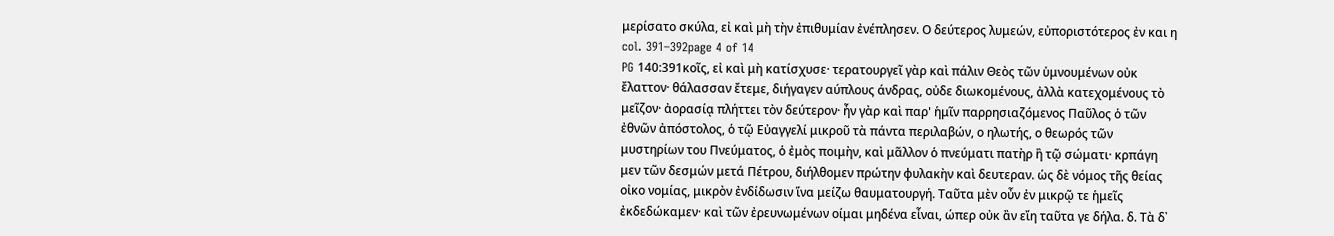μερίσατο σκύλα, εἰ καὶ μὴ τὴν ἐπιθυμίαν ἐνέπλησεν. Ο δεύτερος λυμεών, εὐποριστότερος ἐν και η
col. 391–392page 4 of 14
PG 140:391κοῖς, εἰ καὶ μὴ κατίσχυσε· τερατουργεῖ γὰρ καὶ πάλιν Θεὸς τῶν ὑμνουμένων οὐκ ἔλαττον· θάλασσαν ἔτεμε, διήγαγεν αύπλους άνδρας, οὐδε διωκομένους, ἀλλὰ κατεχομένους τὸ μεῖζον· ἀορασίᾳ πλήττει τὸν δεύτερον· ἦν γὰρ καὶ παρ' ἡμῖν παρρησιαζόμενος Παῦλος ὁ τῶν ἐθνῶν ἀπόστολος, ὁ τῷ Εὐαγγελί μικροῦ τὰ πάντα περιλαβών, ο ηλωτής, ο θεωρός τῶν μυστηρίων του Πνεύματος, ὁ ἐμὸς ποιμὴν, καὶ μᾶλλον ὁ πνεύματι πατὴρ ἢ τῷ σώματι· κρπάγη μεν τῶν δεσμών μετά Πέτρου, διήλθομεν πρώτην φυλακὴν καὶ δευτεραν. ὡς δὲ νόμος τῆς θείας οἰκο νομίας, μικρὸν ἐνδίδωσιν ἵνα μείζω θαυματουργή. Ταῦτα μὲν οὖν ἐν μικρῷ τε ἡμεῖς ἐκδεδώκαμεν· καὶ τῶν ἐρευνωμένων οίμαι μηδένα εἶναι, ώπερ οὐκ ἂν εἴη ταῦτα γε δήλα. δ. Τὰ δ᾽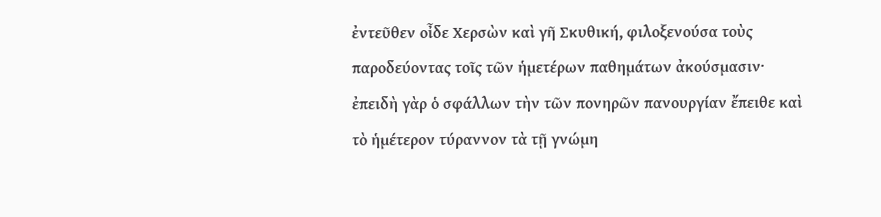ἐντεῦθεν οἶδε Χερσὼν καὶ γῆ Σκυθική, φιλοξενούσα τοὺς παροδεύοντας τοῖς τῶν ἡμετέρων παθημάτων ἀκούσμασιν· ἐπειδὴ γὰρ ὁ σφάλλων τὴν τῶν πονηρῶν πανουργίαν ἔπειθε καὶ τὸ ἡμέτερον τύραννον τὰ τῇ γνώμη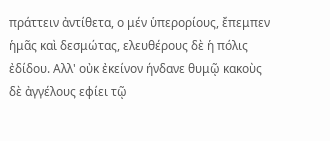πράττειν ἀντίθετα, ο μέν ὑπερορίους, ἔπεμπεν ἡμᾶς καὶ δεσμώτας, ελευθέρους δὲ ἡ πόλις ἐδίδου. Αλλ' οὐκ ἐκείνον ήνδανε θυμῷ κακοὺς δὲ ἀγγέλους εφίει τῷ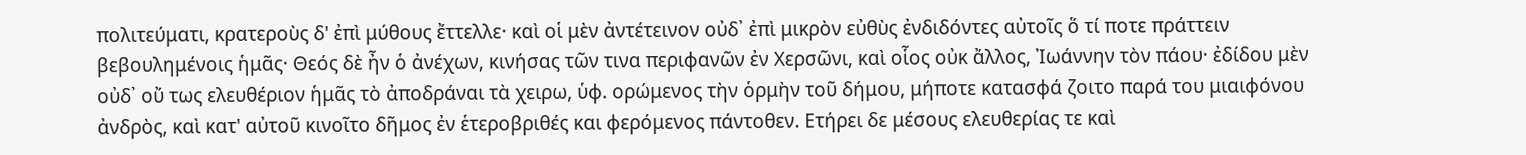πολιτεύματι, κρατεροὺς δ' ἐπὶ μύθους ἔττελλε· καὶ οἱ μὲν ἀντέτεινον οὐδ᾽ ἐπὶ μικρὸν εὐθὺς ἐνδιδόντες αὐτοῖς ὅ τί ποτε πράττειν βεβουλημένοις ἡμᾶς· Θεός δὲ ἦν ὁ ἀνέχων, κινήσας τῶν τινα περιφανῶν ἐν Χερσῶνι, καὶ οἷος οὐκ ἄλλος, Ἰωάννην τὸν πάου· ἐδίδου μὲν οὐδ᾽ οὔ τως ελευθέριον ἡμᾶς τὸ ἀποδράναι τὰ χειρω, ὑφ. ορώμενος τὴν ὁρμὴν τοῦ δήμου, μήποτε κατασφά ζοιτο παρά του μιαιφόνου ἀνδρὸς, καὶ κατ' αὐτοῦ κινοῖτο δῆμος ἐν ἑτεροβριθές και φερόμενος πάντοθεν. Ετήρει δε μέσους ελευθερίας τε καὶ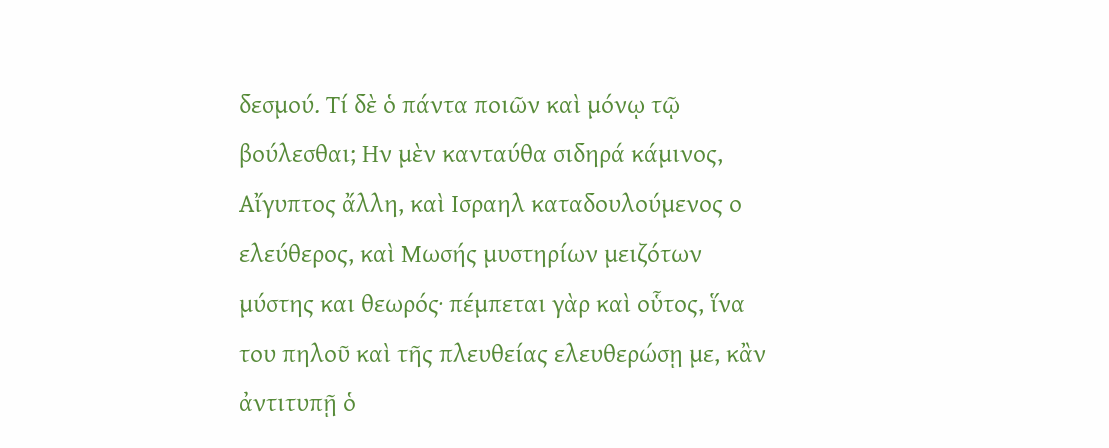δεσμού. Τί δὲ ὁ πάντα ποιῶν καὶ μόνῳ τῷ βούλεσθαι; Ην μὲν κανταύθα σιδηρά κάμινος, Αἴγυπτος ἄλλη, καὶ Ισραηλ καταδουλούμενος ο ελεύθερος, καὶ Μωσής μυστηρίων μειζότων μύστης και θεωρός· πέμπεται γὰρ καὶ οὗτος, ἵνα του πηλοῦ καὶ τῆς πλευθείας ελευθερώσῃ με, κἂν ἀντιτυπῇ ὁ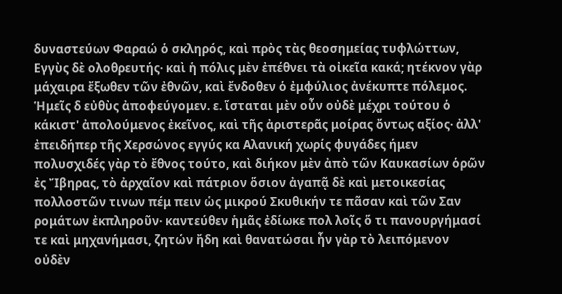δυναστεύων Φαραώ ὁ σκληρός, καὶ πρὸς τὰς θεοσημείας τυφλώττων, Εγγὺς δὲ ολοθρευτής· καὶ ἡ πόλις μὲν ἐπέθνει τὰ οἰκεῖα κακά; ητέκνον γὰρ μάχαιρα ἔξωθεν τῶν ἐθνῶν, καὶ ἔνδοθεν ὁ ἐμφύλιος ἀνέκυπτε πόλεμος. Ἡμεῖς δ εὐθὺς ἀποφεύγομεν. ε. ἵσταται μὲν οὖν οὐδὲ μέχρι τούτου ὁ κάκιστ' ἀπολούμενος ἐκεῖνος, καὶ τῆς ἀριστερᾶς μοίρας ὄντως αξίος· ἀλλ' ἐπειδήπερ τῆς Χερσώνος εγγύς κα Αλανική χωρίς φυγάδες ήμεν πολυσχιδές γὰρ τὸ ἔθνος τούτο, καὶ διήκον μὲν ἀπὸ τῶν Καυκασίων ὁρῶν ἐς Ἴβηρας, τὸ ἀρχαῖον καὶ πάτριον ὅσιον ἀγαπᾷ δὲ καὶ μετοικεσίας πολλοστῶν τινων πέμ πειν ὡς μικρού Σκυθικήν τε πᾶσαν καὶ τῶν Σαν ρομάτων ἐκπληροῦν· καντεύθεν ἡμᾶς ἐδίωκε πολ λοῖς ὅ τι πανουργήμασί τε καὶ μηχανήμασι, ζητών ἤδη καὶ θανατώσαι ἦν γὰρ τὸ λειπόμενον οὐδὲν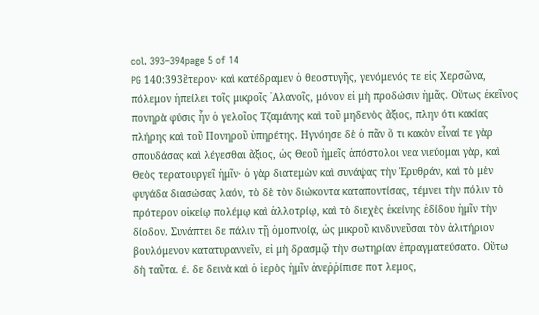col. 393–394page 5 of 14
PG 140:393ἕτερον· καὶ κατέδραμεν ὁ θεοστυγῆς, γενόμενός τε εἰς Χερσῶνα, πόλεμον ἠπείλει τοῖς μικροῖς ᾿Αλανοῖς, μόνον εἰ μὴ προδώσιν ἡμᾶς. Οὕτως ἐκεῖνος πονηρὰ φύσις ἦν ὁ γελοῖος Τζαμάνης καὶ τοῦ μηδενὸς ἄξιος, πλην ότι κακίας πλήρης καὶ τοῦ Πονηροῦ ὑπηρέτης. Ηγνόησε δὲ ὁ πᾶν ὅ τι κακὸν εἶναί τε γὰρ σπουδάσας καὶ λέγεσθαι ἄξιος, ὡς Θεοῦ ἡμεῖς ἀπόστολοι νεα νιεύομαι γὰρ, καὶ Θεὸς τερατουργεῖ ἡμῖν· ὁ γὰρ διατεμὼν καὶ συνάψας τὴν Ἐρυθράν, καὶ τὸ μὲν φυγάδα διασώσας λαόν, τὸ δὲ τὸν διώκοντα καταποντίσας, τέμνει τὴν πόλιν τὸ πρότερον οἰκείῳ πολέμῳ καὶ ἀλλοτρίῳ, καὶ τὸ διεχὲς ἐκείνης ἐδίδου ἡμῖν τὴν δίοδον. Συνάπτει δε πάλιν τῇ ὁμοπνοίᾳ, ὡς μικροῦ κινδυνεῦσαι τὸν ἀλιτήριον βουλόμενον κατατυραννεῖν, εἰ μὴ δρασμῷ τὴν σωτηρίαν ἐπραγματεύσατο. Οὕτω δὴ ταῦτα. έ. δε δεινὰ καὶ ὁ ἱερὸς ἡμῖν ἀνεῤῥίπισε ποτ λεμος,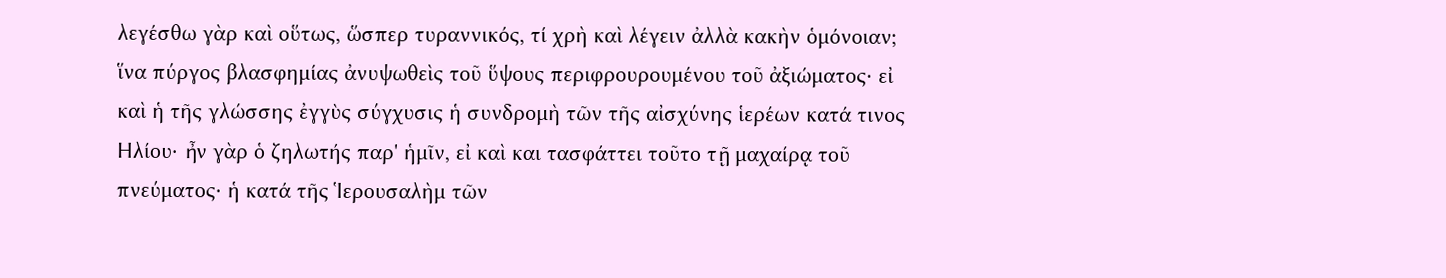λεγέσθω γὰρ καὶ οὕτως, ὥσπερ τυραννικός, τί χρὴ καὶ λέγειν ἀλλὰ κακὴν ὁμόνοιαν; ἵνα πύργος βλασφημίας ἀνυψωθεὶς τοῦ ὕψους περιφρουρουμένου τοῦ ἀξιώματος· εἰ καὶ ἡ τῆς γλώσσης ἐγγὺς σύγχυσις ἡ συνδρομὴ τῶν τῆς αἰσχύνης ἱερέων κατά τινος Ηλίου· ἦν γὰρ ὁ ζηλωτής παρ' ἡμῖν, εἰ καὶ και τασφάττει τοῦτο τῇ μαχαίρᾳ τοῦ πνεύματος· ἡ κατά τῆς Ἱερουσαλὴμ τῶν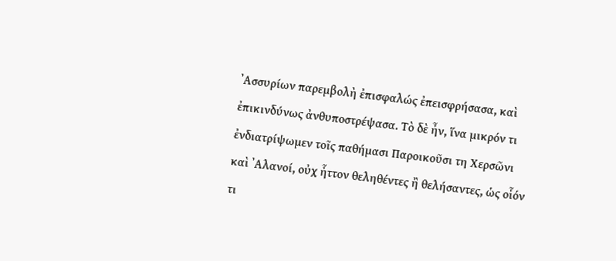᾿Ασσυρίων παρεμβολὴ ἐπισφαλώς ἐπεισφρήσασα, καὶ ἐπικινδύνως ἀνθυποστρέψασα. Τὸ δὲ ἦν, ἵνα μικρόν τι ἐνδιατρίψωμεν τοῖς παθήμασι Παροικοῦσι τη Χερσῶνι καὶ ᾿Αλανοί, οὐχ ἧττον θεληθέντες ἢ θελήσαντες, ὡς οἷόν τι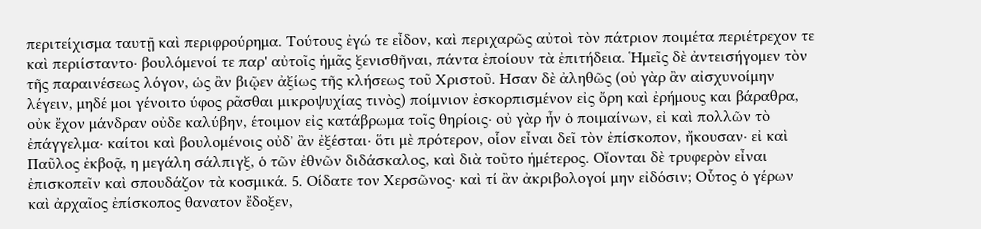περιτείχισμα ταυτῇ καὶ περιφρούρημα. Τούτους ἐγώ τε εἶδον, καὶ περιχαρῶς αὐτοὶ τὸν πάτριον ποιμέτα περιέτρεχον τε καὶ περιίσταντο· βουλόμενοί τε παρ' αὐτοῖς ἡμᾶς ξενισθῆναι, πάντα ἐποίουν τὰ ἐπιτήδεια. Ἡμεῖς δὲ ἀντεισήγομεν τὸν τῆς παραινέσεως λόγον, ὡς ἂν βιῷεν ἀξίως τῆς κλήσεως τοῦ Χριστοῦ. Ησαν δὲ ἀληθῶς (οὐ γὰρ ἂν αἰσχυνοίμην λέγειν, μηδέ μοι γένοιτο ύφος ρᾶσθαι μικροψυχίας τινὸς) ποίμνιον ἐσκορπισμένον εἰς ὄρη καὶ ἐρήμους και βάραθρα, οὐκ ἔχον μάνδραν οὐδε καλύβην, έτοιμον εἰς κατάβρωμα τοῖς θηρίοις· οὐ γὰρ ἦν ὁ ποιμαίνων, εἰ καὶ πολλῶν τὸ ἐπάγγελμα· καίτοι καὶ βουλομένοις οὐδ᾽ ἂν ἐξέσται· ὅτι μὲ πρότερον, οἷον εἶναι δεῖ τὸν ἐπίσκοπον, ἤκουσαν· εἰ καὶ Παῦλος ἐκβοᾷ, η μεγάλη σάλπιγξ, ὁ τῶν ἐθνῶν διδάσκαλος, καὶ διὰ τοῦτο ἡμέτερος. Οἴονται δὲ τρυφερὸν εἶναι ἐπισκοπεῖν καὶ σπουδάζον τὰ κοσμικά. 5. Οίδατε τον Χερσῶνος· καὶ τί ἂν ἀκριβολογοί μην εἰδόσιν; Οὗτος ὁ γέρων καὶ ἀρχαῖος ἐπίσκοπος θανατον ἔδοξεν,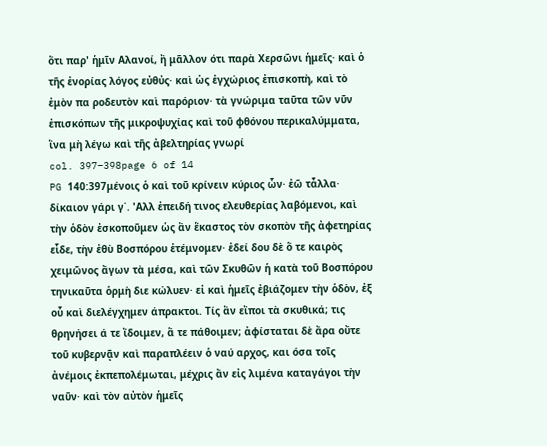ὅτι παρ' ἡμῖν Αλανοί, ἢ μᾶλλον ότι παρὰ Χερσῶνι ἡμεῖς· καὶ ὁ τῆς ἐνορίας λόγος εὐθὐς· καὶ ὡς ἐγχώριος ἐπισκοπὴ, καὶ τὸ ἐμὸν πα ροδευτὸν καὶ παρόριον· τὰ γνώριμα ταῦτα τῶν νῦν ἐπισκόπων τῆς μικροψυχίας καὶ τοῦ φθόνου περικαλύμματα, ἵνα μὴ λέγω καὶ τῆς ἀβελτηρίας γνωρί
col. 397–398page 6 of 14
PG 140:397μένοις ὁ καὶ τοῦ κρίνειν κύριος ὧν· ἐῶ τἆλλα· δίκαιον γάρι γ΄. 'Αλλ ἐπειδή τινος ελευθερίας λαβόμενοι, καὶ τὴν ὁδὸν ἐσκοποῦμεν ὡς ἂν ἕκαστος τὸν σκοπὸν τῆς ἀφετηρίας εἶδε, τὴν ἐθὺ Βοσπόρου ἐτέμνομεν· ἐδεί δου δὲ ὅ τε καιρὸς χειμῶνος ἄγων τὰ μέσα, καὶ τῶν Σκυθῶν ἡ κατὰ τοῦ Βοσπόρου τηνικαῦτα ὁρμὴ διε κώλυεν· εἰ καὶ ἡμεῖς ἐβιάζομεν τὴν ὁδὸν, ἐξ οὗ καὶ διελέγχημεν άπρακτοι. Τίς ἂν εἴποι τὰ σκυθικά; τις θρηνήσει ά τε ἴδοιμεν, ἅ τε πάθοιμεν; ἀφίσταται δὲ ἄρα οὔτε τοῦ κυβερνᾷν καὶ παραπλέειν ὁ ναύ αρχος, και όσα τοῖς ἀνέμοις ἐκπεπολέμωται, μέχρις ἄν εἰς λιμένα καταγάγοι τὴν ναῦν· καὶ τὸν αὐτὸν ἡμεῖς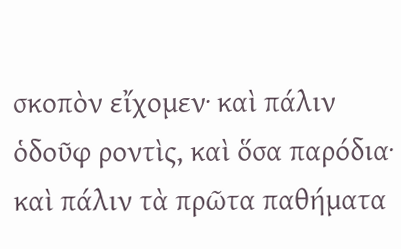σκοπὸν εἴχομεν· καὶ πάλιν ὁδοῦφ ροντὶς, καὶ ὅσα παρόδια· καὶ πάλιν τὰ πρῶτα παθήματα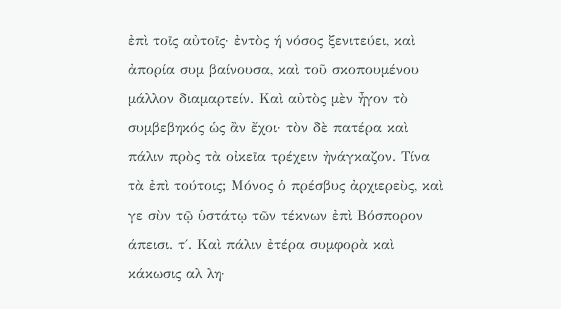ἐπὶ τοῖς αὐτοῖς· ἐντὸς ή νόσος ξενιτεύει, καὶ ἀπορία συμ βαίνουσα, καὶ τοῦ σκοπουμένου μάλλον διαμαρτείν. Καὶ αὐτὸς μὲν ἦγον τὸ συμβεβηκός ὡς ἂν ἔχοι· τὸν δὲ πατέρα καὶ πάλιν πρὸς τὰ οἰκεῖα τρέχειν ἠνάγκαζον. Τίνα τὰ ἐπὶ τούτοις; Μόνος ὁ πρέσβυς ἀρχιερεὺς, καὶ γε σὺν τῷ ὑστάτῳ τῶν τέκνων ἐπὶ Βόσπορον άπεισι. τ΄. Καὶ πάλιν ἐτέρα συμφορὰ καὶ κάκωσις αλ λη·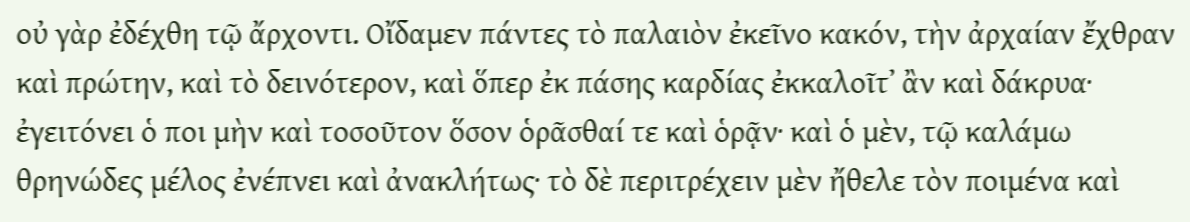οὐ γὰρ ἐδέχθη τῷ ἄρχοντι. Οἴδαμεν πάντες τὸ παλαιὸν ἐκεῖνο κακόν, τὴν ἀρχαίαν ἔχθραν καὶ πρώτην, καὶ τὸ δεινότερον, καὶ ὅπερ ἐκ πάσης καρδίας ἐκκαλοῖτ᾽ ἂν καὶ δάκρυα· ἐγειτόνει ὁ ποι μὴν καὶ τοσοῦτον ὅσον ὁρᾶσθαί τε καὶ ὁρᾷν· καὶ ὁ μὲν, τῷ καλάμω θρηνώδες μέλος ἐνέπνει καὶ ἀνακλήτως· τὸ δὲ περιτρέχειν μὲν ἤθελε τὸν ποιμένα καὶ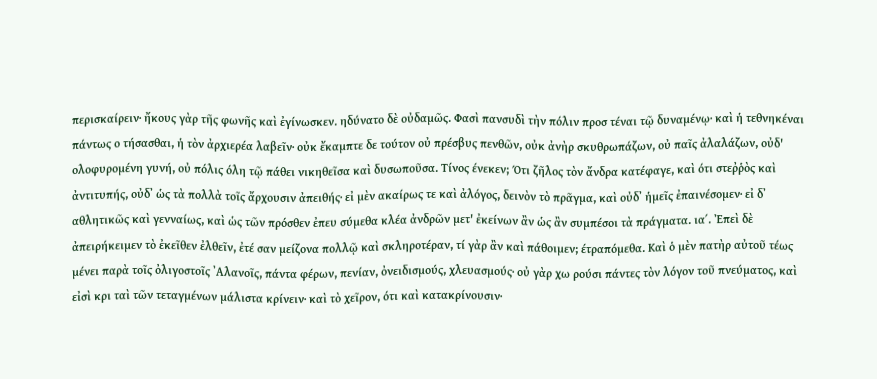περισκαίρειν· ἤκους γὰρ τῆς φωνῆς καὶ ἐγίνωσκεν. ηδύνατο δὲ οὐδαμῶς. Φασὶ πανσυδὶ τὴν πόλιν προσ τέναι τῷ δυναμένῳ· καὶ ἡ τεθνηκέναι πάντως ο τήσασθαι, ἡ τὸν ἀρχιερέα λαβεῖν· οὐκ ἔκαμπτε δε τούτον οὐ πρέσβυς πενθῶν, οὐκ ἀνὴρ σκυθρωπάζων, οὐ παῖς ἀλαλάζων, οὐδ' ολοφυρομένη γυνή, οὐ πόλις όλη τῷ πάθει νικηθεῖσα καὶ δυσωποῦσα. Τίνος ένεκεν; Ότι ζῆλος τὸν ἄνδρα κατέφαγε, καὶ ότι στεῤῥὸς καὶ ἀντιτυπής, οὐδ᾿ ὡς τὰ πολλὰ τοῖς ἄρχουσιν ἀπειθής· εἰ μὲν ακαίρως τε καὶ ἀλόγος, δεινὸν τὸ πρᾶγμα, καὶ οὐδ᾽ ἡμεῖς ἐπαινέσομεν· εἰ δ᾽ αθλητικῶς καὶ γενναίως, καὶ ὡς τῶν πρόσθεν ἐπευ σύμεθα κλέα ἀνδρῶν μετ' ἐκείνων ἂν ὡς ἂν συμπέσοι τὰ πράγματα. ια΄. Ἐπεὶ δὲ ἀπειρήκειμεν τὸ ἐκεῖθεν ἐλθεῖν, ἐτέ σαν μείζονα πολλῷ καὶ σκληροτέραν, τί γὰρ ἂν καὶ πάθοιμεν; έτραπόμεθα. Καὶ ὁ μὲν πατὴρ αὐτοῦ τέως μένει παρὰ τοῖς ὀλιγοστοῖς ᾿Αλανοῖς, πάντα φέρων, πενίαν, ὀνειδισμούς, χλευασμούς· οὐ γὰρ χω ρούσι πάντες τὸν λόγον τοῦ πνεύματος, καὶ εἰσὶ κρι ταὶ τῶν τεταγμένων μάλιστα κρίνειν· καὶ τὸ χεῖρον, ότι καὶ κατακρίνουσιν·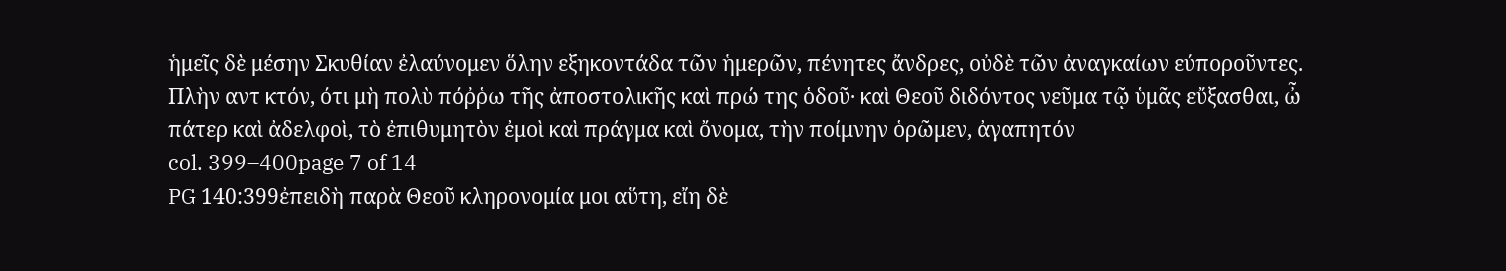ἡμεῖς δὲ μέσην Σκυθίαν ἐλαύνομεν ὅλην εξηκοντάδα τῶν ἡμερῶν, πένητες ἄνδρες, οὐδὲ τῶν ἀναγκαίων εύποροῦντες. Πλὴν αντ κτόν, ότι μὴ πολὺ πόῤῥω τῆς ἀποστολικῆς καὶ πρώ της ὁδοῦ· καὶ Θεοῦ διδόντος νεῦμα τῷ ὑμᾶς εὔξασθαι, ὦ πάτερ καὶ ἀδελφοὶ, τὸ ἐπιθυμητὸν ἐμοὶ καὶ πράγμα καὶ ὄνομα, τὴν ποίμνην ὁρῶμεν, ἀγαπητόν
col. 399–400page 7 of 14
PG 140:399ἐπειδὴ παρὰ Θεοῦ κληρονομία μοι αὕτη, εἴη δὲ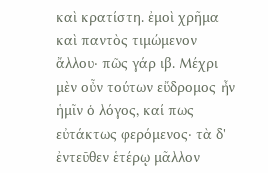καὶ κρατίστη. ἐμοὶ χρῆμα καὶ παντὸς τιμώμενον ἄλλου· πῶς γάρ ιβ. Μέχρι μὲν οὖν τούτων εὔδρομος ἦν ἡμῖν ὁ λόγος, καί πως εὐτάκτως φερόμενος· τὰ δ' ἐντεῦθεν ἑτέρῳ μᾶλλον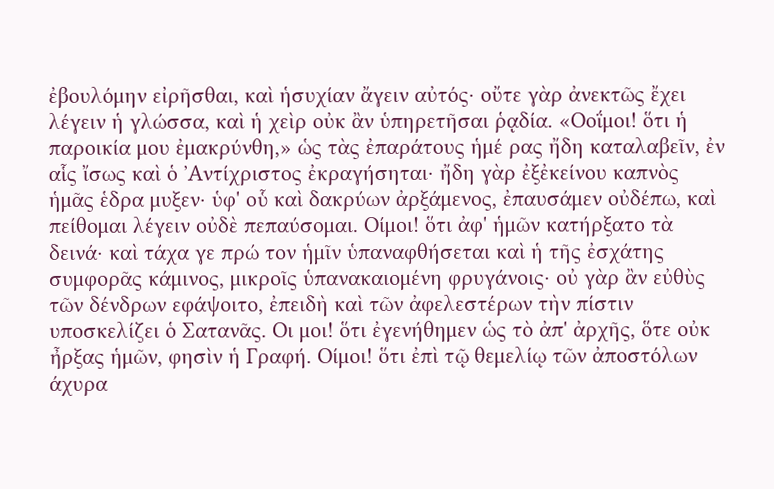ἐβουλόμην εἰρῆσθαι, καὶ ἡσυχίαν ἄγειν αὐτός· οὔτε γὰρ ἀνεκτῶς ἔχει λέγειν ἡ γλώσσα, καὶ ἡ χεὶρ οὐκ ἂν ὑπηρετῆσαι ῥᾳδία. «Οοΐμοι! ὅτι ἡ παροικία μου ἐμακρύνθη,» ὡς τὰς ἐπαράτους ἡμέ ρας ἤδη καταλαβεῖν, ἐν αἷς ἴσως καὶ ὁ ᾿Αντίχριστος ἐκραγήσηται· ἤδη γὰρ ἐξἐκείνου καπνὸς ἡμᾶς ἑδρα μυξεν· ὑφ' οὗ καὶ δακρύων ἀρξάμενος, ἐπαυσάμεν οὐδέπω, καὶ πείθομαι λέγειν οὐδὲ πεπαύσομαι. Οίμοι! ὅτι ἀφ' ἡμῶν κατήρξατο τὰ δεινά· καὶ τάχα γε πρώ τον ἡμῖν ὑπαναφθήσεται καὶ ἡ τῆς ἐσχάτης συμφορᾶς κάμινος, μικροῖς ὑπανακαιομένη φρυγάνοις· οὐ γὰρ ἂν εὐθὺς τῶν δένδρων εφάψοιτο, ἐπειδὴ καὶ τῶν ἀφελεστέρων τὴν πίστιν υποσκελίζει ὁ Σατανᾶς. Οι μοι! ὅτι ἐγενήθημεν ὡς τὸ ἀπ' ἀρχῆς, ὅτε οὐκ ἦρξας ἡμῶν, φησὶν ἡ Γραφή. Οίμοι! ὅτι ἐπὶ τῷ θεμελίῳ τῶν ἀποστόλων άχυρα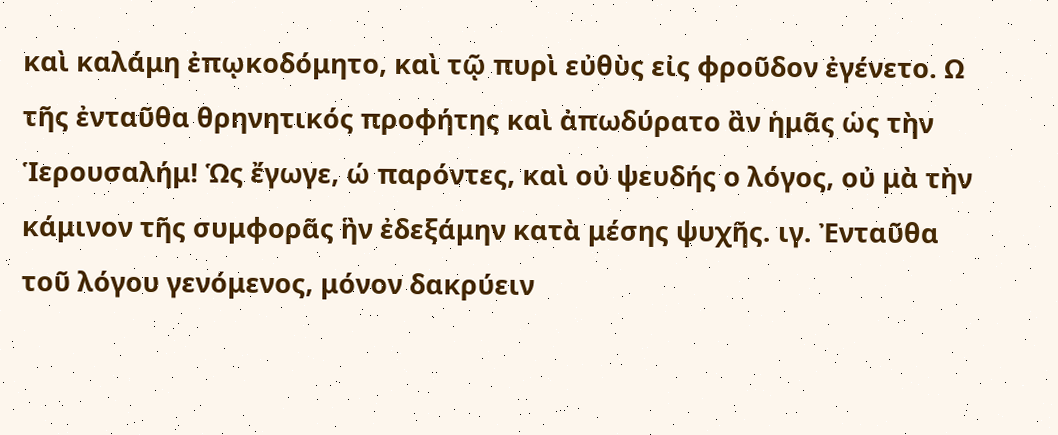καὶ καλάμη ἐπῳκοδόμητο, καὶ τῷ πυρὶ εὐθὺς εἰς φροῦδον ἐγένετο. Ω τῆς ἐνταῦθα θρηνητικός προφήτης καὶ ἀπωδύρατο ἂν ἡμᾶς ὡς τὴν Ἱερουσαλήμ! Ὡς ἔγωγε, ώ παρόντες, καὶ οὐ ψευδής ο λόγος, οὐ μὰ τὴν κάμινον τῆς συμφορᾶς ἣν ἐδεξάμην κατὰ μέσης ψυχῆς. ιγ. Ἐνταῦθα τοῦ λόγου γενόμενος, μόνον δακρύειν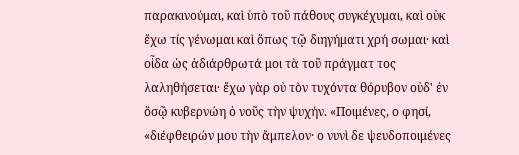παρακινούμαι, καὶ ὑπὸ τοῦ πάθους συγκέχυμαι, καὶ οὐκ ἔχω τίς γένωμαι καὶ ὅπως τῷ διηγήματι χρή σωμαι· καὶ οἶδα ὡς ἀδιάρθρωτά μοι τὰ τοῦ πράγματ τος λαληθήσεται· ἔχω γὰρ οὐ τὸν τυχόντα θόρυβον οὐδ' ἐν ὅσῷ κυβερνώη ὁ νοῦς τὴν ψυχήν. «Ποιμένες, ο φησί, «διέφθειρών μου τὴν ἄμπελον· ο νυνὶ δε ψευδοποιμένες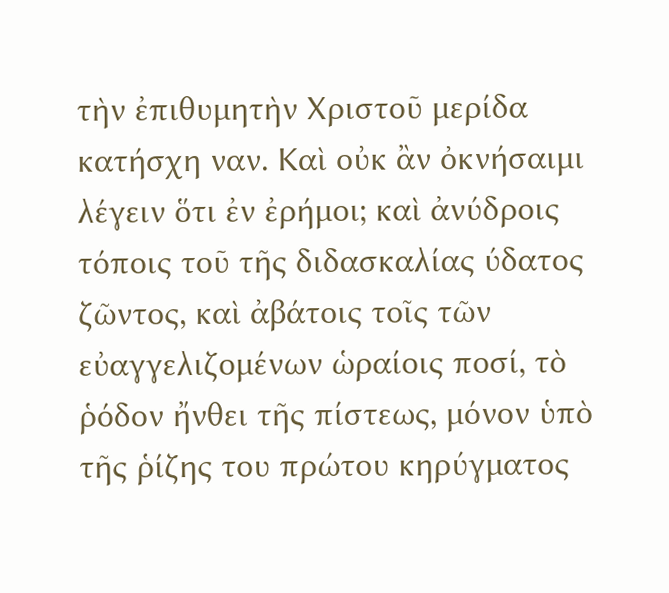τὴν ἐπιθυμητὴν Χριστοῦ μερίδα κατήσχη ναν. Καὶ οὐκ ἂν ὀκνήσαιμι λέγειν ὅτι ἐν ἐρήμοι; καὶ ἀνύδροις τόποις τοῦ τῆς διδασκαλίας ύδατος ζῶντος, καὶ ἀβάτοις τοῖς τῶν εὐαγγελιζομένων ὡραίοις ποσί, τὸ ῥόδον ἤνθει τῆς πίστεως, μόνον ὑπὸ τῆς ῥίζης του πρώτου κηρύγματος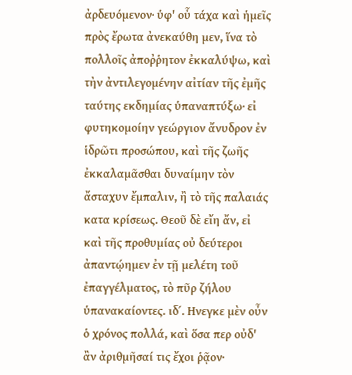ἀρδευόμενον· ὑφ' οὗ τάχα καὶ ἡμεῖς πρὸς ἔρωτα ἀνεκαύθη μεν, ἵνα τὸ πολλοῖς ἀποῤῥητον ἐκκαλύψω, καὶ τὴν ἀντιλεγομένην αἰτίαν τῆς ἐμῆς ταύτης εκδημίας ὑπαναπτύξω· εἰ φυτηκομοίην γεώργιον ἄνυδρον ἐν ἱδρῶτι προσώπου, καὶ τῆς ζωῆς ἐκκαλαμᾶσθαι δυναίμην τὸν ἄσταχυν ἔμπαλιν, ἢ τὸ τῆς παλαιάς κατα κρίσεως. Θεοῦ δὲ εἴη ἄν, εἰ καὶ τῆς προθυμίας οὐ δεύτεροι ἀπαντῴημεν ἐν τῇ μελέτη τοῦ ἐπαγγέλματος, τὸ πῦρ ζήλου ὑπανακαίοντες. ιδ΄. Ηνεγκε μὲν οὖν ὁ χρόνος πολλά, καὶ ὅσα περ οὐδ' ἂν ἀριθμῆσαί τις ἔχοι ῥᾷον·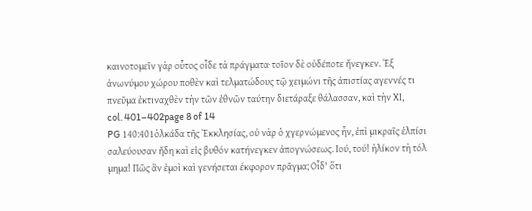καινοτομεῖν γὰρ οὗτος οἶδε τὰ πράγματα· τοῖον δὲ οὐδέποτε ἤνεγκεν. Ἐξ ἀνωνύμου χώρου ποθὲν καὶ τελματώδους τῷ χειμώνι τῆς ἀπιστίας αγεννές τι πνεῦμα ἐκτιναχθὲν τὴν τῶν ἐθνῶν ταύτην διετάραξε θάλασσαν, καὶ τὴν ΧΙ,
col. 401–402page 8 of 14
PG 140:401ὁλκάδα τῆς Ἐκκλησίας, οὐ νὰρ ὁ χγερνώμενος ἦν, ἐπὶ μικραῖς ἐλπίσι σαλεύουσαν ἤδη καὶ εἰς βυθόν κατήνεγκεν ἀπογνώσεως. Ιού, τού! ἡλίκον τὴ τόλ μημα! Πῶς ἂν ἐμοὶ καὶ γενήσεται έκφορον πρᾶγμα; Οἶδ' ὅτι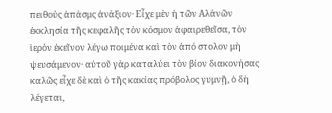πειθούς ἁπάσμς ἀνάξιον· Εἶχε μὲν ἡ τῶν Αλάνῶν ἐκκλησία τῆς κεφαλῆς τὸν κόσμον ἀφαιρεθεῖσα, τὸν ἱερὸν ἐκεῖνον λέγω ποιμένα καὶ τὸν ἀπό στολον μὴ ψευσάμενον· αὐτοῦ γὰρ καταλύει τὸν βίον διακονήσας καλῶς εἶχε δὲ καὶ ὁ τῆς κακίας πρόβολος γυμνῇ, ὁ δὴ λέγεται,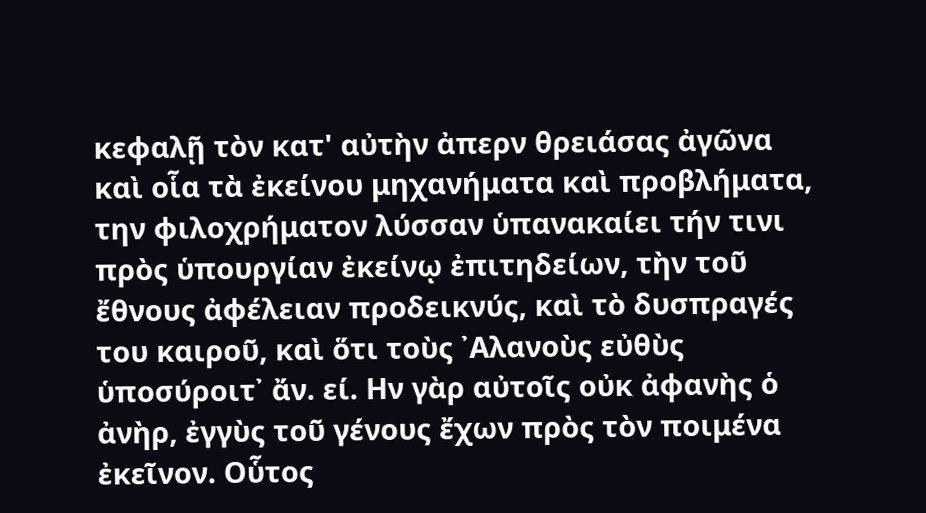κεφαλῇ τὸν κατ' αὐτὴν ἀπερν θρειάσας ἀγῶνα καὶ οἷα τὰ ἐκείνου μηχανήματα καὶ προβλήματα, την φιλοχρήματον λύσσαν ὑπανακαίει τήν τινι πρὸς ὑπουργίαν ἐκείνῳ ἐπιτηδείων, τὴν τοῦ ἔθνους ἀφέλειαν προδεικνύς, καὶ τὸ δυσπραγές του καιροῦ, καὶ ὅτι τοὺς ᾿Αλανοὺς εὐθὺς ὑποσύροιτ᾽ ἄν. εί. Ην γὰρ αὐτοῖς οὐκ ἀφανὴς ὁ ἀνὴρ, ἐγγὺς τοῦ γένους ἔχων πρὸς τὸν ποιμένα ἐκεῖνον. Οὗτος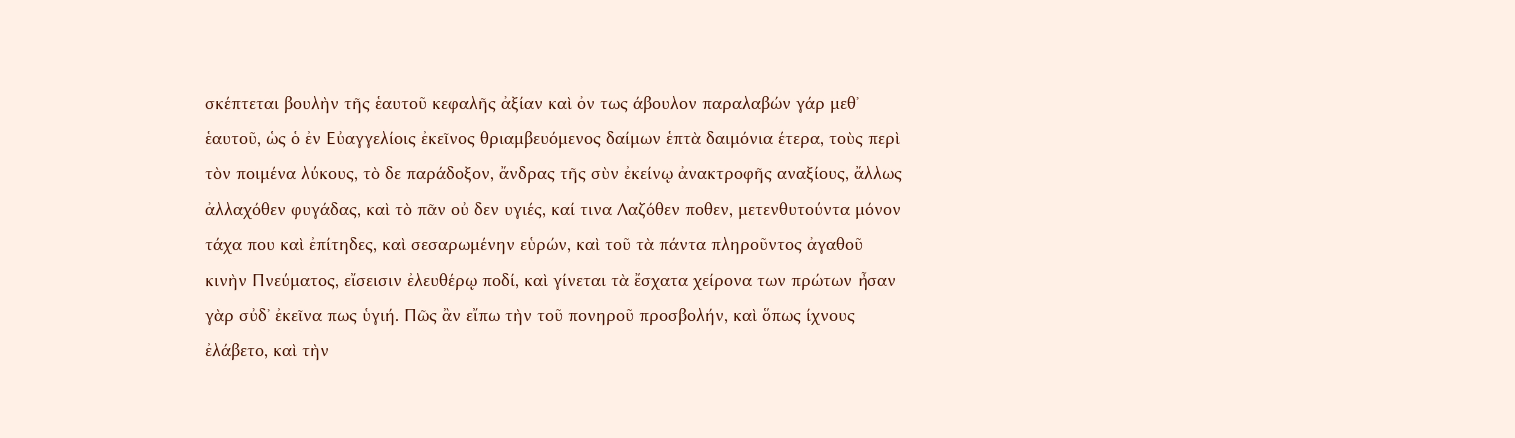σκέπτεται βουλὴν τῆς ἑαυτοῦ κεφαλῆς ἀξίαν καὶ ὀν τως άβουλον παραλαβών γάρ μεθ᾿ ἑαυτοῦ, ὡς ὁ ἐν Εὐαγγελίοις ἐκεῖνος θριαμβευόμενος δαίμων ἑπτὰ δαιμόνια έτερα, τοὺς περὶ τὸν ποιμένα λύκους, τὸ δε παράδοξον, ἄνδρας τῆς σὺν ἐκείνῳ ἀνακτροφῆς αναξίους, ἄλλως ἀλλαχόθεν φυγάδας, καὶ τὸ πᾶν οὐ δεν υγιές, καί τινα Λαζόθεν ποθεν, μετενθυτούντα μόνον τάχα που καὶ ἐπίτηδες, καὶ σεσαρωμένην εὑρών, καὶ τοῦ τὰ πάντα πληροῦντος ἀγαθοῦ κινὴν Πνεύματος, εἴσεισιν ἐλευθέρῳ ποδί, καὶ γίνεται τὰ ἔσχατα χείρονα των πρώτων ἦσαν γὰρ σὐδ᾽ ἐκεῖνα πως ὑγιή. Πῶς ἂν εἴπω τὴν τοῦ πονηροῦ προσβολήν, καὶ ὅπως ίχνους ἐλάβετο, καὶ τὴν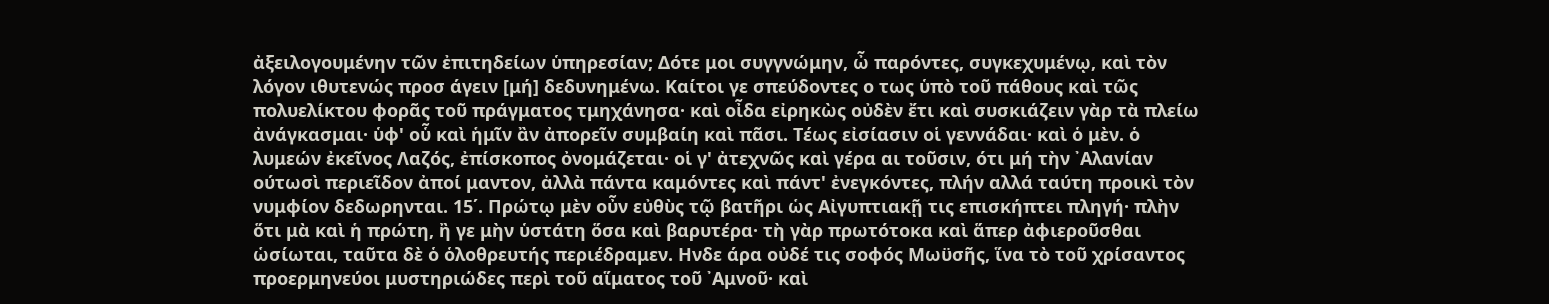ἀξειλογουμένην τῶν ἐπιτηδείων ὑπηρεσίαν; Δότε μοι συγγνώμην, ὦ παρόντες, συγκεχυμένῳ, καὶ τὸν λόγον ιθυτενώς προσ άγειν [μή] δεδυνημένω. Καίτοι γε σπεύδοντες ο τως ὑπὸ τοῦ πάθους καὶ τῶς πολυελίκτου φορᾶς τοῦ πράγματος τμηχάνησα· καὶ οἶδα εἰρηκὼς οὐδὲν ἔτι καὶ συσκιάζειν γὰρ τὰ πλείω ἀνάγκασμαι· ὑφ' οὗ καὶ ἡμῖν ἂν ἀπορεῖν συμβαίη καὶ πᾶσι. Τέως εἰσίασιν οἱ γεννάδαι· καὶ ὁ μὲν. ὁ λυμεών ἐκεῖνος Λαζός, ἐπίσκοπος ὀνομάζεται· οἱ γ' ἀτεχνῶς καὶ γέρα αι τοῦσιν, ότι μή τὴν ᾿Αλανίαν ούτωσὶ περιεῖδον ἀποί μαντον, ἀλλὰ πάντα καμόντες καὶ πάντ' ἐνεγκόντες, πλήν αλλά ταύτη προικὶ τὸν νυμφίον δεδωρηνται. 15΄. Πρώτῳ μὲν οὖν εὐθὺς τῷ βατῆρι ὡς Αἰγυπτιακῇ τις επισκήπτει πληγή· πλὴν ὅτι μὰ καὶ ἡ πρώτη, ἢ γε μὴν ὑστάτη ὅσα καὶ βαρυτέρα· τὴ γὰρ πρωτότοκα καὶ ἅπερ ἀφιεροῦσθαι ὡσίωται, ταῦτα δὲ ὁ ὁλοθρευτής περιέδραμεν. Ηνδε άρα οὐδέ τις σοφός Μωϋσῆς, ἵνα τὸ τοῦ χρίσαντος προερμηνεύοι μυστηριώδες περὶ τοῦ αἵματος τοῦ ᾿Αμνοῦ· καὶ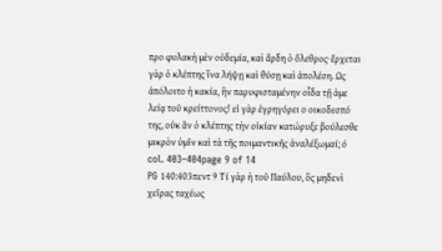προ φυλακὴ μὲν οὐδεμία, καὶ ἄρδη ὁ ὄλεθρος· ἔρχεται γὰρ ὁ κλέπτης ἵνα λήψῃ καὶ θύσῃ καὶ ἀπολέση. Ως ἀπόλοιτο ἡ κακία, ἣν παρυφισταμένην οἶδα τῇ ἀμε λείᾳ τοῦ κρείττονος! εἰ γὰρ ἐγρηγόρει ο οικοδεσπό της, οὐκ ἂν ὁ κλέπτης τὴν οἰκίαν κατώρυξε βούλεσθε μικρὸν ὑμῖν καὶ τὰ τῆς ποιμαντικῆς ἀναλέξωμαί; ό
col. 403–404page 9 of 14
PG 140:403πεντ 9 Τί γὰρ ἡ τοῦ Παύλου, ὃς μηδενὶ χεῖρας ταχέως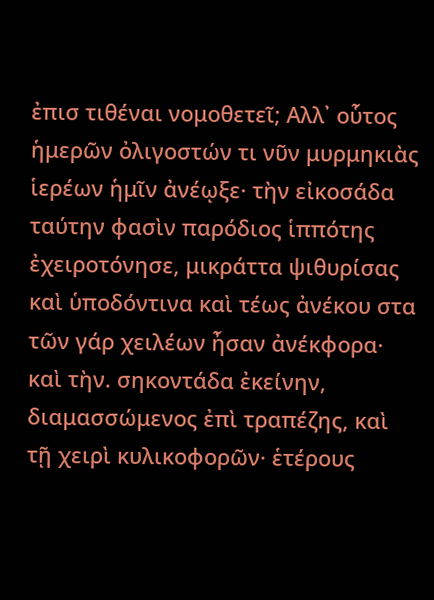ἐπισ τιθέναι νομοθετεῖ; Αλλ᾿ οὗτος ἡμερῶν ὀλιγοστών τι νῦν μυρμηκιὰς ἱερέων ἡμῖν ἀνέῳξε· τὴν εἰκοσάδα ταύτην φασὶν παρόδιος ἱππότης ἐχειροτόνησε, μικράττα ψιθυρίσας καὶ ὑποδόντινα καὶ τέως ἀνέκου στα τῶν γάρ χειλέων ἦσαν ἀνέκφορα· καὶ τὴν. σηκοντάδα ἐκείνην, διαμασσώμενος ἐπὶ τραπέζης, καὶ τῇ χειρὶ κυλικοφορῶν· ἑτέρους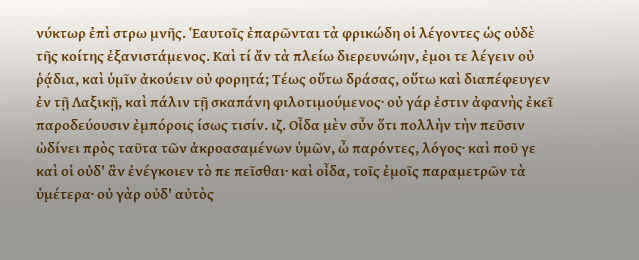νύκτωρ ἐπὶ στρω μνῆς. Ἑαυτοῖς ἐπαρῶνται τὰ φρικώδη οἱ λέγοντες ὡς οὐδὲ τῆς κοίτης ἐξανιστάμενος. Καὶ τί ἄν τὰ πλείω διερευνώην, ἐμοι τε λέγειν οὐ ῥᾴδια, καὶ ὑμῖν ἀκούειν οὐ φορητά; Τέως οὕτω δράσας, οὕτω καὶ διαπέφευγεν ἐν τῇ Λαξικῇ, καὶ πάλιν τῇ σκαπάνη φιλοτιμούμενος· οὐ γάρ ἐστιν ἀφανὴς ἐκεῖ παροδεύουσιν ἐμπόροις ίσως τισίν. ιζ. Οἶδα μὲν σὖν ὅτι πολλὴν τὴν πεῦσιν ὠδίνει πρὸς ταῦτα τῶν ἀκροασαμένων ὑμῶν, ὦ παρόντες, λόγος· καὶ ποῦ γε καὶ οἱ οὐδ' ἂν ἐνέγκοιεν τὸ πε πεῖσθαι· καὶ οἶδα, τοῖς ἐμοῖς παραμετρῶν τὰ ὑμέτερα· οὐ γὰρ οὐδ' αὐτὸς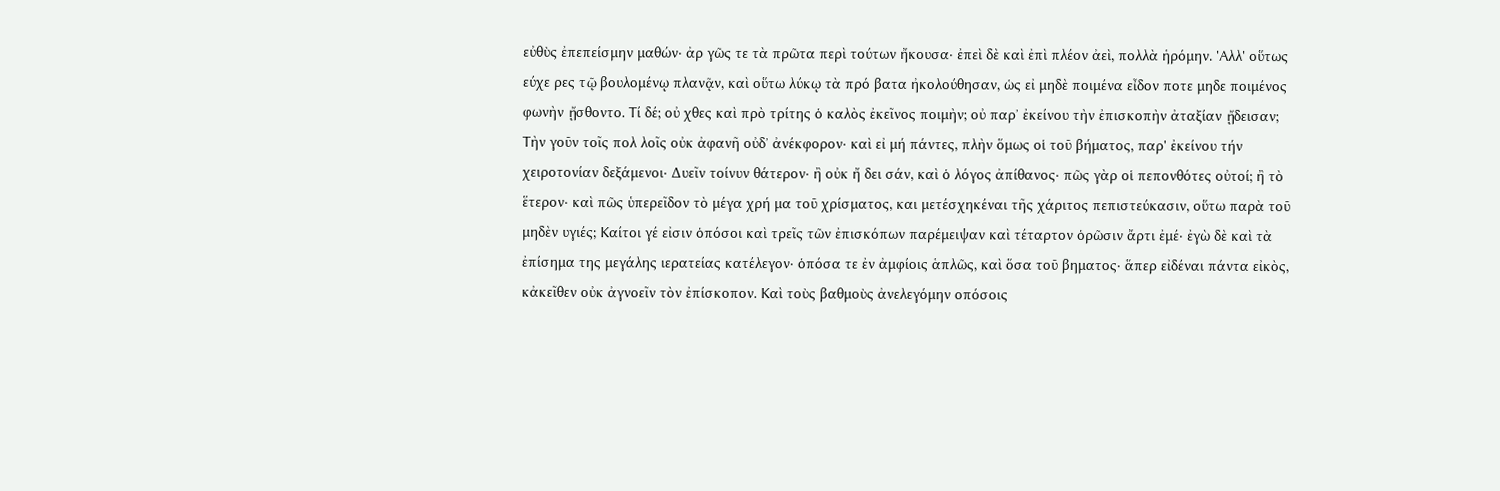εὐθὺς ἐπεπείσμην μαθών· ἀρ γῶς τε τὰ πρῶτα περὶ τούτων ἤκουσα· ἐπεὶ δὲ καὶ ἐπὶ πλέον ἀεὶ, πολλὰ ἡρόμην. 'Αλλ' οὕτως εύχε ρες τῷ βουλομένῳ πλανᾷν, καὶ οὕτω λύκῳ τὰ πρό βατα ἠκολούθησαν, ὡς εἰ μηδὲ ποιμένα εἶδον ποτε μηδε ποιμένος φωνὴν ᾔσθοντο. Τί δέ; οὐ χθες καὶ πρὸ τρίτης ὁ καλὸς ἐκεῖνος ποιμὴν; οὐ παρ᾽ ἐκείνου τὴν ἐπισκοπὴν ἀταξίαν ᾔδεισαν; Τὴν γοῦν τοῖς πολ λοῖς οὐκ ἀφανῆ οὐδ᾽ ἀνέκφορον· καὶ εἰ μή πάντες, πλὴν ὅμως οἱ τοῦ βήματος, παρ' ἐκείνου τήν χειροτονίαν δεξάμενοι· Δυεῖν τοίνυν θάτερον· ἢ οὐκ ἤ δει σάν, καὶ ὁ λόγος ἀπίθανος· πῶς γὰρ οἱ πεπονθότες οὐτοί; ἢ τὸ ἕτερον· καὶ πῶς ὑπερεῖδον τὸ μέγα χρή μα τοῦ χρίσματος, και μετέσχηκέναι τῆς χάριτος πεπιστεύκασιν, οὕτω παρὰ τοῦ μηδὲν υγιές; Καίτοι γέ εἰσιν ὁπόσοι καὶ τρεῖς τῶν ἐπισκόπων παρέμειψαν καὶ τέταρτον ὁρῶσιν ἄρτι ἐμέ· ἐγὼ δὲ καὶ τὰ ἐπίσημα της μεγάλης ιερατείας κατέλεγον· ὁπόσα τε ἐν ἀμφίοις ἁπλῶς, καὶ ὅσα τοῦ βηματος· ἅπερ εἰδέναι πάντα εἰκὸς, κἀκεῖθεν οὐκ ἀγνοεῖν τὸν ἐπίσκοπον. Καὶ τοὺς βαθμοὺς ἀνελεγόμην οπόσοις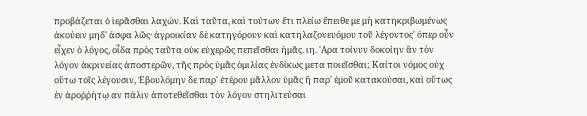προβάζεται ὁ ἱερᾶσθαι λαχών. Καὶ ταῦτα, καὶ τούτων ἔτι πλείω ἔπειθε με μὴ κατηκριβωμένως ἀκούειν μηδ' άσφα λῶς· ἀγροικίαν δὲ κατηγόρουν καὶ κατηλαζονευόμου τοῦ λέγοντος' όπερ οὖν εἶχεν ὁ λόγος, οἶδα πρὸς ταῦτα οὐκ εὐχερῶς πεπεῖσθαι ἡμᾶς. ιη. 'Αρα τοίνυν δοκοίην ἂν τὸν λόγον ἀκρινείας ἀποστερῶν, τῆς πρὸς ὑμᾶς ὁμιλίας ἐνδίκως μετα ποιεῖσθαι; Καίτοι νόμος οὐχ οὕτω τοῖς λέγουσιν, Ἐβουλόμην δε παρ' ἑτέρου μᾶλλον ὑμᾶς ἢ παρ' ἐμοῦ κατακούσαι, καὶ οὕτως ἐν ἀροῤῥήτῳ αν πάλιν ἀποτεθεῖσθαι τὸν λόγον στηλιτεύσαι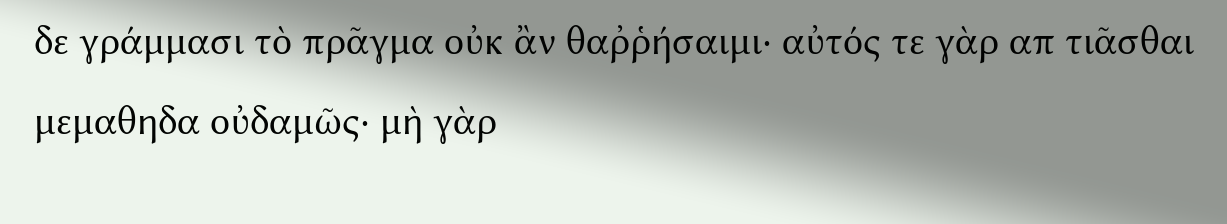δε γράμμασι τὸ πρᾶγμα οὐκ ἂν θαῤῥήσαιμι· αὐτός τε γὰρ απ τιᾶσθαι μεμαθηδα οὐδαμῶς· μὴ γὰρ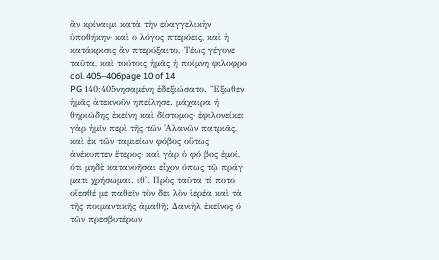ἂν κρίναιμι κατὰ τὴν εὐαγγελικὴν ὑποθήκην· καὶ ο λόγος πτερόεις, καὶ ἡ κατάκρισις ἂν πτερύξαιτο. Τέως γέγονε ταῦτα, καὶ τούτοις ἡμᾶς ἡ ποίμνη φιλοφρο
col. 405–406page 10 of 14
PG 140:405νησαμένη ἐδεξιώσατο. Ἔξωθεν ἡμᾶς ἀτεκνοῦν ηπείλησε. μάχαιρα ή θηριώδης ἐκείνη καὶ δίστομος· ἐφιλονείκει γὰρ ἡμῖν περὶ τῆς τῶν ᾿Αλανῶν πατριᾶς, καὶ ἐκ τῶν ταμιείων φόβος οὕτως ἀνέκυπτεν ἕτερος· καὶ γὰρ ὁ φό βος ἐμοί, ότι μηδὲ κατανοῆσαι εἶχον όπως τῷ πράγ ματι χρήσωμαι. ιθ'. Πρὸς ταῦτα τί ποτο οἴεσθέ με παθεῖν τὸν δει λὸν ἱερέα καὶ τὰ τῆς ποιμαντικῆς ἀμαθῆ; Δανιὴλ ἐκεῖνος ό τῶν πρεσβυτέρων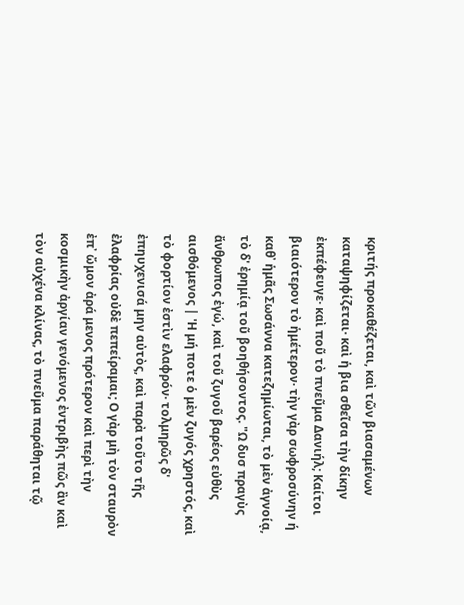κριτής προκαθέζεται, καὶ τῶν βιασαμένων καταψηφίζεται· καὶ ἡ βια σθεῖσα τὴν δίκην ἐκπέφευγε· καὶ ποῦ τὸ πνεῦμα Δανιήλ; Καίτοι βιαιότερον τὸ ἡμέτερον· τὴν γὰρ σωφροσύνην ή καθ᾿ ἡμᾶς Σωσάννα κατεζημίωται, τὸ μὲν ἀγνοίᾳ, τὸ δ' ἐρημίᾳ τοῦ βοηθήσοντος. "Ω δυσ πραγὺς ἄνθρωπος ἐγώ, καὶ τοῦ ζυγοῦ βαρέος εὐθὺς αισθόμενος | 'Η μή ποτε ὁ μὲν ζυγός χρηστός, καὶ τὸ φορτίον ἐστὶν ελαφρόν· τολμηρῶς δ' ἐπηυχενισά μην αὐτὸς, καὶ παρὰ τοῦτο τῆς ἐλαφρίας οὐδὲ πεπείραμαι; Ο γὰρ μὴ τὸν σταυρὸν ἐπ᾽ ὤμον ἀρά μενος πρότερον καὶ περὶ τὴν κοσμικὴν ἀργίαν γενόμενος ἐντριβὴς πῶς ἂν καὶ τὸν αὐχένα κλίνας, τὸ πνεῦμα παράθηται τῷ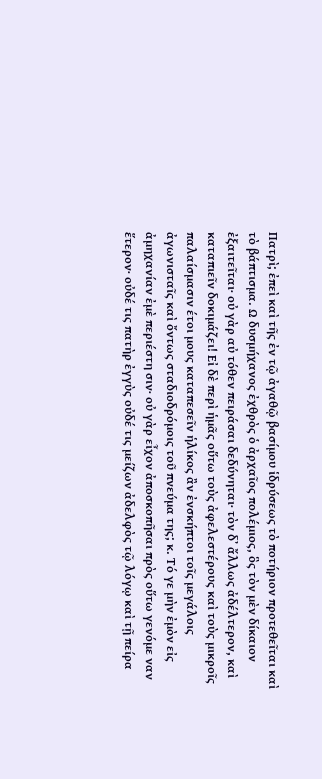Πατρὶ; ἐπεὶ καὶ τῆς ἐν τῷ ἀγαθῷ βασίμου ἱδρύσεως τὸ ποτήριον προτεθεῖται καὶ τὸ βάπτισμα. Ω δυσμήχανος ἐχθρὸς ὁ ἀρχαῖος πολέμιος, ὃς τὸν μὲν δίκαιον ἐξαιτεῖται· οὐ γὰρ αὐ τόθεν πειράσαι δεδύνηται· τὸν δ᾽ ἄλλως ἀδέλτερον, καὶ καταπιεῖν δοκιμάζει! Εἰ δὲ περὶ ἡμᾶς οὕτω τοὺς ἀφελεστέρους καὶ τοὺς μικροῖς παλαίσμασιν έτοι μους καταπεσεῖν ἡλίκος ἂν ἐνσκήπτοι τοῖς μεγάλοις ἀγωνισταῖς καὶ ὄντως σταδιοδρόμοις τοῦ πνεύμα της; κ. Τό γε μὴν ἐμὸν εἰς ἀμηχανίαν ἐμὲ περιέστη σιν· οὐ γὰρ εἶχον ἀποσκοπῆσαι πρὸς οὕτω γενόμε ναν ἕτερον· οὐδέ τις πατὴρ ἐγγὺς οὐδέ τις μείζων ἀδελφὸς τῷ λόγῳ καὶ τῇ πείρα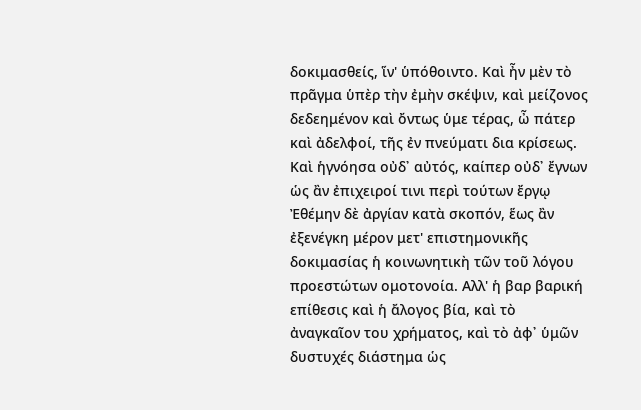δοκιμασθείς, ἵν' ὑπόθοιντο. Καὶ ἦν μὲν τὸ πρᾶγμα ὑπὲρ τὴν ἐμὴν σκέψιν, καὶ μείζονος δεδεημένον καὶ ὄντως ὑμε τέρας, ὦ πάτερ καὶ ἀδελφοί, τῆς ἐν πνεύματι δια κρίσεως. Καὶ ἡγνόησα οὐδ᾽ αὐτός, καίπερ οὐδ᾽ ἔγνων ὡς ἂν ἐπιχειροί τινι περὶ τούτων ἔργῳ Ἐθέμην δὲ ἀργίαν κατὰ σκοπόν, ἕως ἂν ἐξενέγκη μέρον μετ' επιστημονικῆς δοκιμασίας ἡ κοινωνητικὴ τῶν τοῦ λόγου προεστώτων ομοτονοία. Αλλ' ἡ βαρ βαρική επίθεσις καὶ ἡ ἄλογος βία, καὶ τὸ ἀναγκαῖον του χρήματος, καὶ τὸ ἀφ᾽ ὑμῶν δυστυχές διάστημα ὡς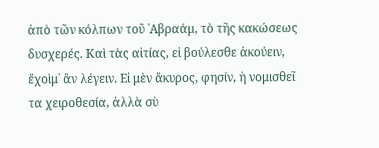ἀπὸ τῶν κόλπων τοῦ ᾿Αβραάμ, τὸ τῆς κακώσεως δυσχερές. Καὶ τὰς αἰτίας, εἰ βούλεσθε ἀκούειν, ἔχοὶμ᾽ ἂν λέγειν. Εἰ μὲν ἄκυρος, φησίν, ἡ νομισθεῖ τα χειροθεσία, ἀλλὰ σὺ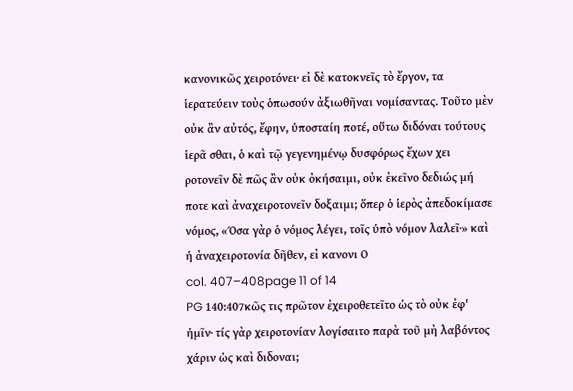κανονικῶς χειροτόνει· εἰ δὲ κατοκνεῖς τὸ ἔργον, τα ἱερατεύειν τοὺς ὁπωσούν ἀξιωθῆναι νομίσαντας. Τοῦτο μὲν οὐκ ἂν αὐτός, ἔφην, ὑποσταίη ποτέ, οὕτω διδόναι τούτους ἱερᾶ σθαι, ὁ καὶ τῷ γεγενημένῳ δυσφόρως ἔχων χει ροτονεῖν δὲ πῶς ἂν οὐκ ὀκήσαιμι, οὐκ ἐκεῖνο δεδιώς μή ποτε καὶ ἀναχειροτονεῖν δοξαιμι; ὅπερ ὁ ἱερὸς ἀπεδοκίμασε νόμος, «Όσα γὰρ ὁ νόμος λέγει, τοῖς ὑπὸ νόμον λαλεῖ·» καὶ ἡ ἀναχειροτονία δῆθεν, εἰ κανονι Ο
col. 407–408page 11 of 14
PG 140:407κῶς τις πρῶτον ἐχειροθετεῖτο ὡς τὸ οὐκ ἐφ' ἡμῖν· τίς γὰρ χειροτονίαν λογίσαιτο παρὰ τοῦ μὴ λαβόντος χάριν ὡς καὶ διδοναι;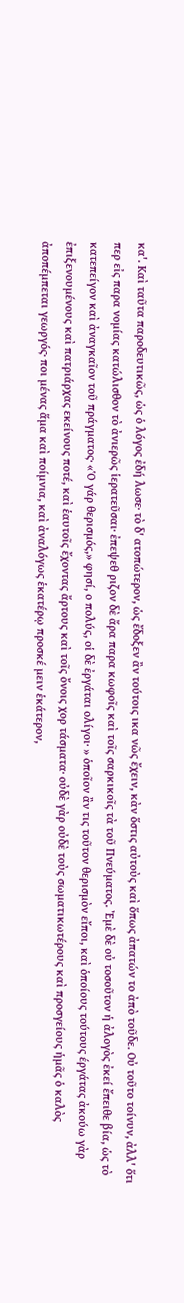κα'. Καὶ ταῦτα παροδευτικῶς, ὡς ὁ λόγος ἐδή λωσε· τὸ δ' ατοπώτερον, ὡς ἔδοξεν ἂν τούτοις ικα νῶς ἔχειν, κὰν ὅστις αὐτοὺς καὶ ὅπως ἀπατών το ἀπὸ τοῦδε. Οὐ τοῦτο τοίνυν, ἀλλ' ὅτι περ εἰς παρα νομίας κατώλισθον τὸ ἀνιερῶς ἱερατεῦσαι· ἐπεψεθ ριζον δὲ ἄρα παρα κωφοῖς καὶ τοῖς σαρκικοῖς τὰ τοῦ Πνεύματος. Ἐμὲ δὲ οὐ τοσοῦτον ἡ ἀλογὸς ἐκεί ἔπειθε βία, ὡς τὸ κατεπείγον καὶ ἀναγκαῖον τοῦ πράγματος· «Ὁ γάρ θερισμός,» φησί, ο πολύς, οἱ δὲ ἐργάται ολίγοι· » ὁποῖον ἂν τις τοῦτον θερισμὸν εἴποι, καὶ ὁποίους τούτους έργάτας ἀκούω γὰρ ἐπιξενουμένους καὶ πατριάρχας εκείνους ποτέ, καὶ ἑαυτοῖς ἔχοντας ἄρτους καὶ τοῖς ὄνοις χορ τάσματα· οὐδὲ γὰρ οὐδὲ τοὺς σωματικωτέρους καὶ προσγείους ἡμᾶς ὁ καλὸς ἀποπέμπεται γεωργός· ποι μένας ἅμα καὶ ποίμνια, καὶ ἀναλόγως ἑκατέρῳ προσκέ μειν ἑκάτερον,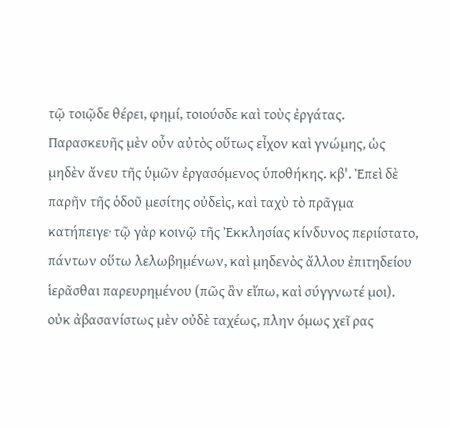τῷ τοιῷδε θέρει, φημί, τοιούσδε καὶ τοὺς ἐργάτας. Παρασκευῆς μὲν οὖν αὐτὸς οὕτως εἶχον καὶ γνώμης, ὡς μηδὲν ἄνευ τῆς ὑμῶν ἐργασόμενος ὑποθήκης. κβ'. Ἐπεὶ δὲ παρῆν τῆς ὁδοῦ μεσίτης οὐδεὶς, καὶ ταχὺ τὸ πρᾶγμα κατήπειγε· τῷ γὰρ κοινῷ τῆς Ἐκκλησίας κίνδυνος περιίστατο, πάντων οὕτω λελωβημένων, καὶ μηδενὸς ἄλλου ἐπιτηδείου ἱερᾶσθαι παρευρημένου (πῶς ἂν εἴπω, καὶ σύγγνωτέ μοι). οὐκ ἀβασανίστως μὲν οὐδὲ ταχέως, πλην όμως χεῖ ρας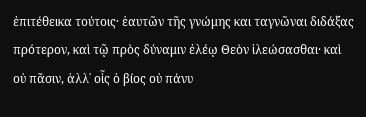ἐπιτέθεικα τούτοις· ἑαυτῶν τῆς γνώμης και ταγνῶναι διδάξας πρότερον, καὶ τῷ πρὸς δύναμιν ἐλέῳ Θεὸν ἱλεώσασθαι· καὶ οὐ πᾶσιν, ἀλλ᾽ οἷς ὁ βίος οὐ πάνυ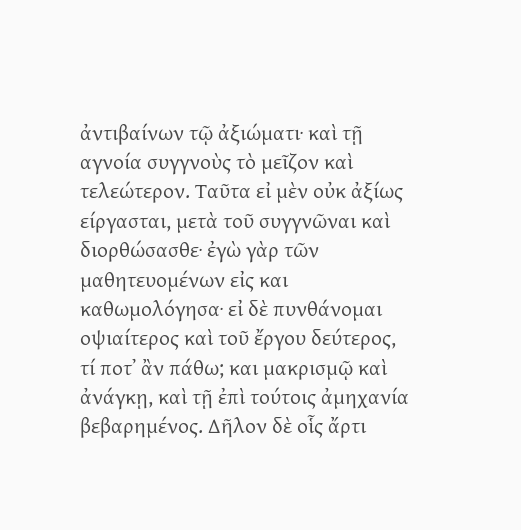ἀντιβαίνων τῷ ἀξιώματι· καὶ τῇ αγνοία συγγνοὺς τὸ μεῖζον καὶ τελεώτερον. Ταῦτα εἰ μὲν οὐκ ἀξίως είργασται, μετὰ τοῦ συγγνῶναι καὶ διορθώσασθε· ἐγὼ γὰρ τῶν μαθητευομένων εἰς και καθωμολόγησα· εἰ δὲ πυνθάνομαι οψιαίτερος καὶ τοῦ ἔργου δεύτερος, τί ποτ᾽ ἂν πάθω; και μακρισμῷ καὶ ἀνάγκῃ, καὶ τῇ ἐπὶ τούτοις ἀμηχανία βεβαρημένος. Δῆλον δὲ οἷς ἄρτι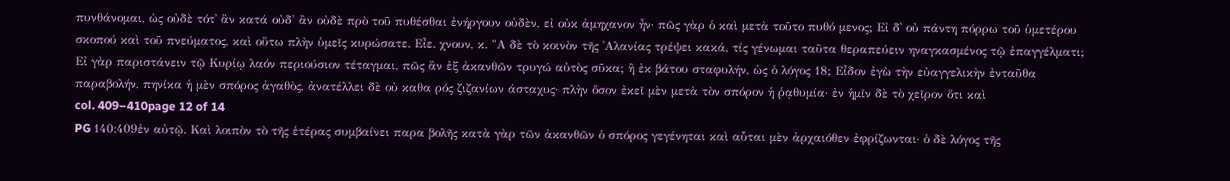πυνθάνομαι, ὡς οὐδὲ τότ᾽ ἂν κατά οὐδ' ἂν οὐδὲ πρὸ τοῦ πυθέσθαι ἐνήργουν οὐδὲν, εἰ οὐκ ἀμηχανον ἦν· πῶς γὰρ ὁ καὶ μετὰ τοῦτο πυθό μενος; Εἰ δ᾽ οὐ πάντη πόρρω τοῦ ὑμετέρου σκοπού καὶ τοῦ πνεύματος, καὶ οὕτω πλὴν ὑμεῖς κυρώσατε. Εἶε. χνουν, κ. "Α δὲ τὸ κοινὸν τῆς ᾿Αλανίας τρέψει κακά, τίς γένωμαι ταῦτα θεραπεύειν ηναγκασμένος τῷ ἐπαγγέλματι; Εἰ γὰρ παριστάνειν τῷ Κυρίῳ λαόν περιούσιον τέταγμαι, πῶς ἂν ἐξ ἀκανθῶν τρυγώ αὐτὸς σῦκα; ἢ ἐκ βάτου σταφυλήν, ὡς ὁ λόγος 18; Εἶδον ἐγὼ τὴν εὐαγγελικὴν ἐνταῦθα παραβολήν, πηνίκα ἡ μὲν σπόρος ἀγαθὸς, ἀνατέλλει δὲ οὐ καθα ρός ζιζανίων άσταχυς· πλὴν ὅσον ἐκεῖ μὲν μετὰ τὸν σπόρον ἡ ῥᾳθυμία· ἐν ἡμῖν δὲ τὸ χεῖρον ὅτι καὶ
col. 409–410page 12 of 14
PG 140:409ἐν αὐτῷ. Καὶ λοιπὸν τὸ τῆς ἑτέρας συμβαίνει παρα βολῆς κατὰ γὰρ τῶν ἀκανθῶν ὁ σπόρος γεγένηται καὶ αὗται μὲν ἀρχαιόθεν ἐφρίζωνται· ὁ δὲ λόγος τῆς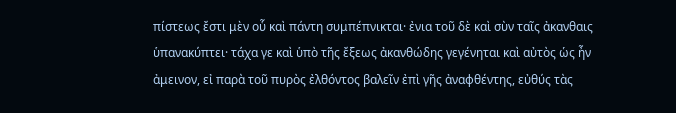πίστεως ἔστι μὲν οὗ καὶ πάντη συμπέπνικται· ἐνια τοῦ δὲ καὶ σὺν ταῖς ἀκανθαις ὑπανακύπτει· τάχα γε καὶ ὑπὸ τῆς ἔξεως ἀκανθώδης γεγένηται καὶ αὐτὸς ὡς ἦν ἀμεινον, εἰ παρὰ τοῦ πυρὸς ἐλθόντος βαλεῖν ἐπὶ γῆς ἀναφθέντης, εὐθύς τὰς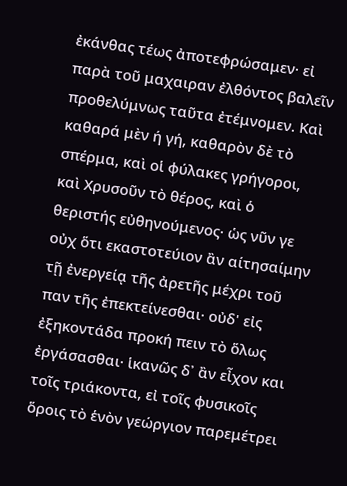ἐκάνθας τέως ἀποτεφρώσαμεν· εἰ παρὰ τοῦ μαχαιραν ἐλθόντος βαλεῖν προθελύμνως ταῦτα ἐτέμνομεν. Καὶ καθαρά μὲν ή γή, καθαρὸν δὲ τὸ σπέρμα, καὶ οἱ φύλακες γρήγοροι, καὶ Χρυσοῦν τὸ θέρος, καὶ ὁ θεριστής εὐθηνούμενος· ὡς νῦν γε οὐχ ὅτι εκαστοτεύιον ἂν αίτησαίμην τῇ ἐνεργείᾳ τῆς ἀρετῆς μέχρι τοῦ παν τῆς ἐπεκτείνεσθαι· οὐδ' εἰς ἐξηκοντάδα προκή πειν τὸ ὅλως ἐργάσασθαι· ἱκανῶς δ᾽ ἂν εἶχον και τοῖς τριάκοντα, εἰ τοῖς φυσικοῖς ὅροις τὸ ἑνὸν γεώργιον παρεμέτρει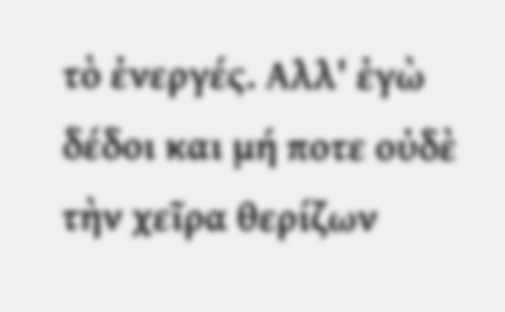τὸ ἐνεργές. Αλλ' ἐγὼ δέδοι και μή ποτε οὐδὲ τὴν χεῖρα θερίζων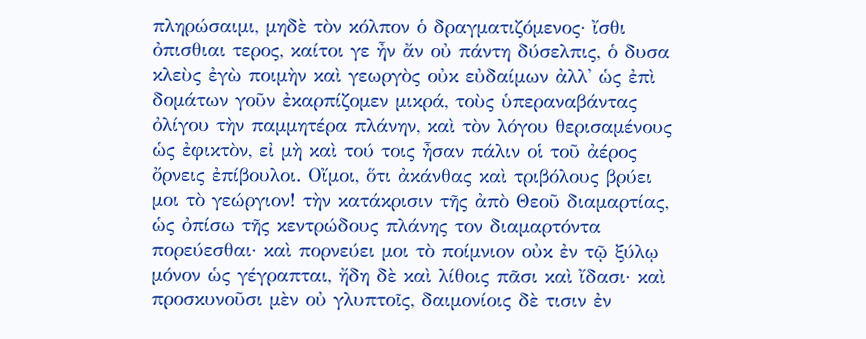πληρώσαιμι, μηδὲ τὸν κόλπον ὁ δραγματιζόμενος· ἴσθι ὀπισθιαι τερος, καίτοι γε ἦν ἄν οὐ πάντη δύσελπις, ὁ δυσα κλεὺς ἐγὼ ποιμὴν καὶ γεωργὸς οὐκ εὐδαίμων ἀλλ' ὡς ἐπὶ δομάτων γοῦν ἐκαρπίζομεν μικρά, τοὺς ὑπεραναβάντας ὀλίγου τὴν παμμητέρα πλάνην, καὶ τὸν λόγου θερισαμένους ὡς ἐφικτὸν, εἰ μὴ καὶ τού τοις ἦσαν πάλιν οἱ τοῦ ἀέρος ὄρνεις ἐπίβουλοι. Οἴμοι, ὅτι ἀκάνθας καὶ τριβόλους βρύει μοι τὸ γεώργιον! τὴν κατάκρισιν τῆς ἀπὸ Θεοῦ διαμαρτίας, ὡς ὀπίσω τῆς κεντρώδους πλάνης τον διαμαρτόντα πορεύεσθαι· καὶ πορνεύει μοι τὸ ποίμνιον οὐκ ἐν τῷ ξύλῳ μόνον ὡς γέγραπται, ἤδη δὲ καὶ λίθοις πᾶσι καὶ ἴδασι· καὶ προσκυνοῦσι μὲν οὐ γλυπτοῖς, δαιμονίοις δὲ τισιν ἐν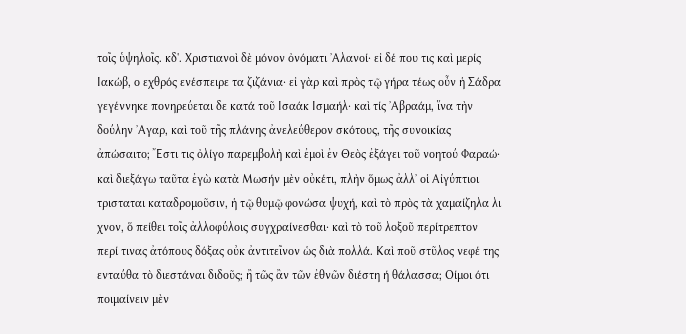τοῖς ὑψηλοῖς. κδ'. Χριστιανοὶ δὲ μόνον ὀνόματι ᾿Αλανοί· εἰ δέ που τις καὶ μερίς Ιακώβ, ο εχθρός ενέσπειρε τα ζιζάνια· εἰ γὰρ καὶ πρὸς τῷ γήρα τέως οὖν ἡ Σάδρα γεγέννηκε πονηρεύεται δε κατά τοῦ Ισαάκ Ισμαήλ· καὶ τίς ᾿Αβραάμ, ἵνα τὴν δούλην ᾿Αγαρ, καὶ τοῦ τῆς πλάνης ἀνελεύθερον σκότους, τῆς συνοικίας ἀπώσαιτο; Ἔστι τις ὀλίγο παρεμβολὴ καὶ ἐμοὶ ἐν Θεὸς ἐξάγει τοῦ νοητού Φαραώ· καὶ διεξάγω ταῦτα ἐγὼ κατὰ Μωσήν μὲν οὐκέτι, πλὴν ὅμως ἀλλ᾽ οἱ Αἰγύπτιοι τρισταται καταδρομοῦσιν, ἡ τῷ θυμῷ φονώσα ψυχή, καὶ τὸ πρὸς τὰ χαμαίζηλα λι χνον, ὅ πείθει τοῖς ἀλλοφύλοις συγχραίνεσθαι· καὶ τὸ τοῦ λοξοῦ περίτρεπτον περί τινας ἀτόπους δόξας οὐκ ἀντιτεῖνον ὡς διὰ πολλά. Καὶ ποῦ στῦλος νεφέ της ενταύθα τὸ διεστάναι διδοῦς; ἢ τῶς ἂν τῶν ἐθνῶν διέστη ή θάλασσα; Οίμοι ότι ποιμαίνειν μὲν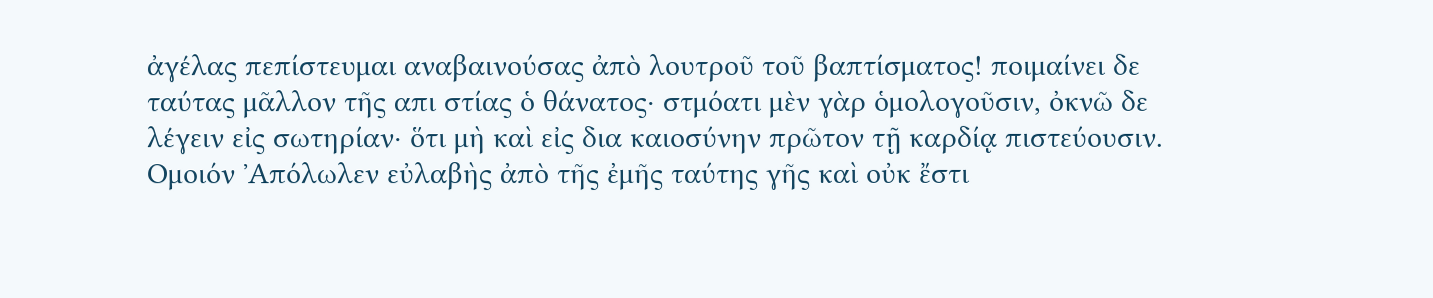ἀγέλας πεπίστευμαι αναβαινούσας ἀπὸ λουτροῦ τοῦ βαπτίσματος! ποιμαίνει δε ταύτας μᾶλλον τῆς απι στίας ὁ θάνατος· στμόατι μὲν γὰρ ὁμολογοῦσιν, ὀκνῶ δε λέγειν εἰς σωτηρίαν· ὅτι μὴ καὶ εἰς δια καιοσύνην πρῶτον τῇ καρδίᾳ πιστεύουσιν. Ομοιόν ᾿Απόλωλεν εὐλαβὴς ἀπὸ τῆς ἐμῆς ταύτης γῆς καὶ οὐκ ἔστι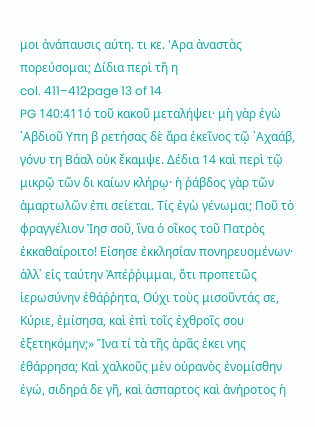μοι ἀνάπαυσις αύτη. τι κε. 'Αρα ἀναστὰς πορεύσομαι; Δίδια περὶ τῆ η
col. 411–412page 13 of 14
PG 140:411ό τοῦ κακοῦ μεταλήψει· μὴ γὰρ ἐγὼ ᾿Αβδιοῦ Υπη β ρετήσας δὲ ἄρα ἐκεῖνος τῷ ᾿Αχαάβ, γόνυ τη Βάαλ οὐκ ἔκαμψε. Δέδια 14 καὶ περὶ τῷ μικρῷ τῶν δι καίων κλήρῳ· ἡ ῥάβδος γὰρ τῶν ἁμαρτωλῶν ἐπι σείεται. Τίς ἐγὼ γένωμαι; Ποῦ τὸ φραγγέλιον Ἰησ σοῦ, ἵνα ὁ οῖκος τοῦ Πατρὸς ἐκκαθαίροιτο! Είσησε ἐκκλησίαν πονηρευομένων· ἀλλ᾽ εἰς ταύτην Ἀπέῤῥιμμαι, ὅτι προπετῶς ἱερωσύνην ἐθάῤῥητα, Ούχι τοὺς μισοῦντάς σε, Κύριε, ἐμίσησα, καὶ ἐπὶ τοῖς ἐχθροῖς σου ἐξετηκόμην;» Ἵνα τί τὰ τῆς ἁρᾶς ἐκει νης ἐθάρρησα; Καὶ χαλκοῦς μὲν οὐρανὸς ἐνομίσθην ἐγώ, σιδηρά δε γῆ, καὶ ἀσπαρτος καὶ ἀνήροτος ἡ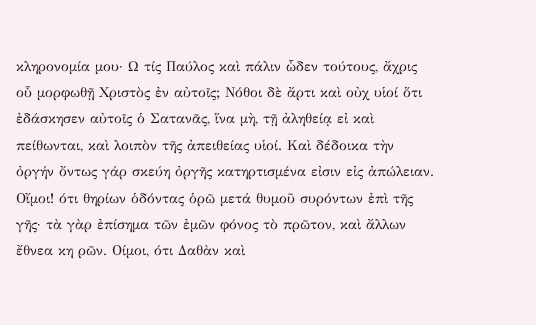κληρονομία μου· Ω τίς Παύλος καὶ πάλιν ὧδεν τούτους, ἄχρις οὗ μορφωθῇ Χριστὸς ἐν αὐτοῖς; Νόθοι δὲ ἄρτι καὶ οὐχ υἱοί ὅτι ἐδάσκησεν αὐτοῖς ὁ Σατανᾶς, ἵνα μὴ, τῇ ἀληθείᾳ εἰ καὶ πείθωνται, καὶ λοιπὸν τῆς ἀπειθείας υἱοί. Καὶ δέδοικα τὴν ὀργήν ὄντως γάρ σκεύη ὀργῆς κατηρτισμένα εἰσιν εἰς ἀπώλειαν. Οἴμοι! ότι θηρίων ὁδόντας ὁρῶ μετά θυμοῦ συρόντων ἐπὶ τῆς γῆς· τὰ γὰρ ἐπίσημα τῶν ἐμῶν φόνος τὸ πρῶτον, καὶ ἄλλων ἔθνεα κη ρῶν. Οίμοι, ότι Δαθὰν καὶ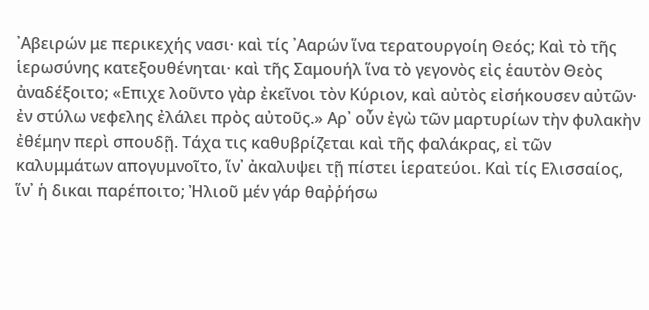᾿Αβειρών με περικεχής νασι· καὶ τίς ᾿Ααρών ἵνα τερατουργοίη Θεός; Καὶ τὸ τῆς ἱερωσύνης κατεξουθένηται· καὶ τῆς Σαμουήλ ἵνα τὸ γεγονὸς εἰς ἑαυτὸν Θεὸς ἀναδέξοιτο; «Επιχε λοῦντο γὰρ ἐκεῖνοι τὸν Κύριον, καὶ αὐτὸς εἰσήκουσεν αὐτῶν· ἐν στύλω νεφελης ἐλάλει πρὸς αὐτοῦς.» Αρ᾽ οὖν ἐγὼ τῶν μαρτυρίων τὴν φυλακὴν ἐθέμην περὶ σπουδῇ. Τάχα τις καθυβρίζεται καὶ τῆς φαλάκρας, εἰ τῶν καλυμμάτων απογυμνοῖτο, ἵν᾿ ἀκαλυψει τῇ πίστει ἱερατεύοι. Καὶ τίς Ελισσαίος, ἵν᾿ ἡ δικαι παρέποιτο; Ἠλιοῦ μέν γάρ θαῤῥήσω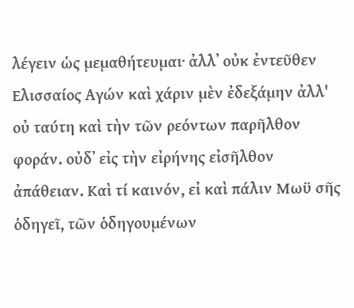λέγειν ὡς μεμαθήτευμαι· ἀλλ᾽ οὐκ ἐντεῦθεν Ελισσαίος Αγών καὶ χάριν μὲν ἐδεξάμην ἀλλ' οὐ ταύτη καὶ τὴν τῶν ρεόντων παρῆλθον φοράν. οὐδ᾽ εἰς τὴν εἰρήνης εἰσῆλθον ἀπάθειαν. Καὶ τί καινόν, εἰ καὶ πάλιν Μωϋ σῆς ὁδηγεῖ, τῶν ὁδηγουμένων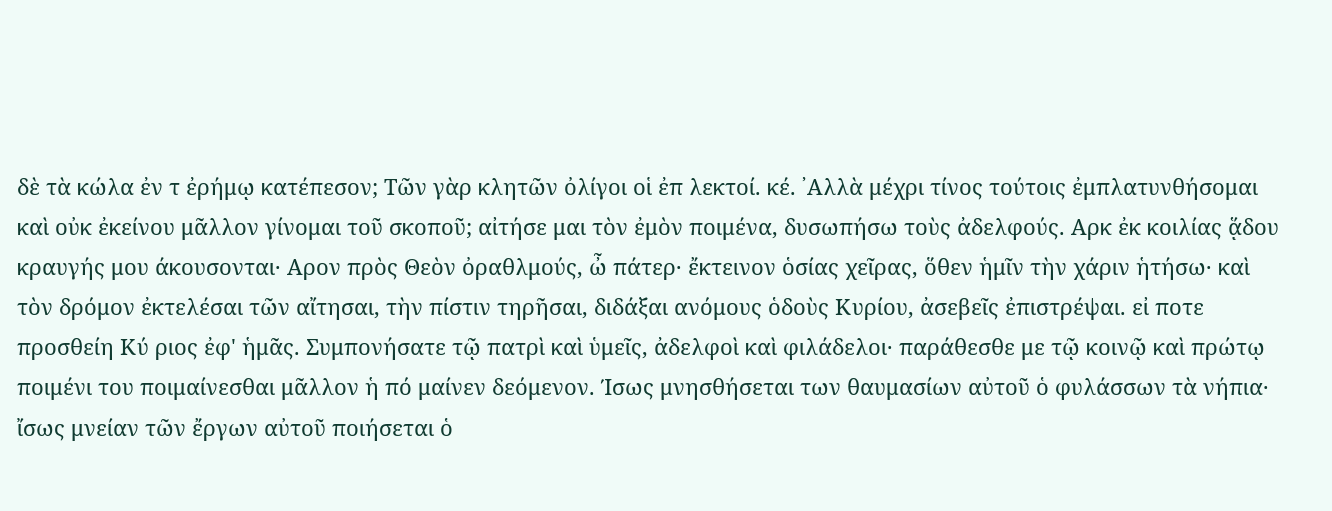δὲ τὰ κώλα ἐν τ ἐρήμῳ κατέπεσον; Τῶν γὰρ κλητῶν ὀλίγοι οἱ ἐπ λεκτοί. κέ. ᾿Αλλὰ μέχρι τίνος τούτοις ἐμπλατυνθήσομαι καὶ οὐκ ἐκείνου μᾶλλον γίνομαι τοῦ σκοποῦ; αἰτήσε μαι τὸν ἐμὸν ποιμένα, δυσωπήσω τοὺς ἀδελφούς. Αρκ ἐκ κοιλίας ᾅδου κραυγής μου άκουσονται· Αρον πρὸς Θεὸν ὀραθλμούς, ὦ πάτερ· ἔκτεινον ὁσίας χεῖρας, ὅθεν ἡμῖν τὴν χάριν ἡτήσω· καὶ τὸν δρόμον ἐκτελέσαι τῶν αἴτησαι, τὴν πίστιν τηρῆσαι, διδάξαι ανόμους ὁδοὺς Κυρίου, ἀσεβεῖς ἐπιστρέψαι. εἰ ποτε προσθείη Κύ ριος ἐφ' ἡμᾶς. Συμπονήσατε τῷ πατρὶ καὶ ὑμεῖς, ἀδελφοὶ καὶ φιλάδελοι· παράθεσθε με τῷ κοινῷ καὶ πρώτῳ ποιμένι του ποιμαίνεσθαι μᾶλλον ἡ πό μαίνεν δεόμενον. Ίσως μνησθήσεται των θαυμασίων αὐτοῦ ὁ φυλάσσων τὰ νήπια· ἴσως μνείαν τῶν ἔργων αὐτοῦ ποιήσεται ὁ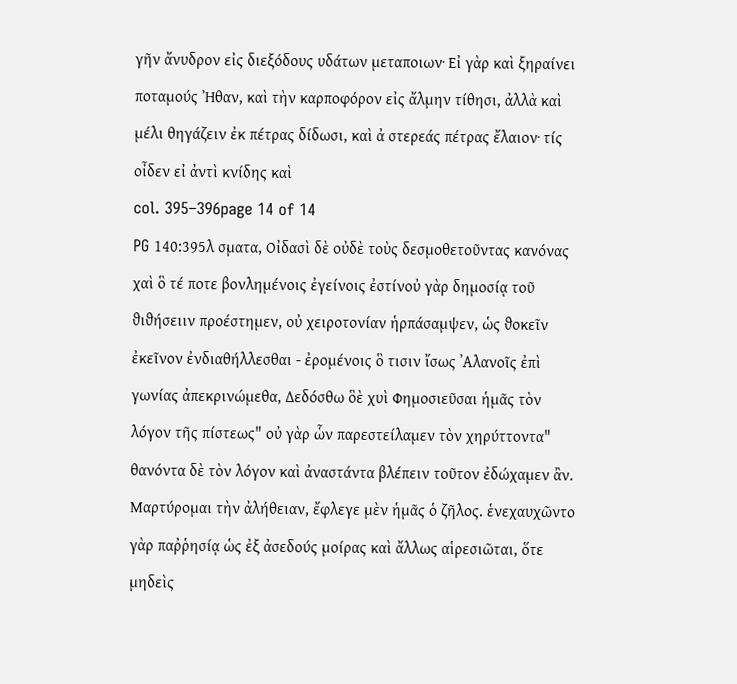γῆν ἄνυδρον εἰς διεξόδους υδάτων μεταποιων· Εἰ γὰρ καὶ ξηραίνει ποταμούς Ἠθαν, καὶ τὴν καρποφόρον εἰς ἄλμην τίθησι, ἀλλὰ καὶ μέλι θηγάζειν ἐκ πέτρας δίδωσι, καὶ ἀ στερεάς πέτρας ἔλαιον· τίς οἶδεν εἰ ἀντὶ κνίδης καὶ
col. 395–396page 14 of 14
PG 140:395λ σματα, Οἰδασὶ δὲ οὐδὲ τοὺς δεσμοθετοῦντας κανόνας χαὶ ὃ τέ ποτε βονλημένοις ἐγείνοις ἐστίνοὐ γὰρ δημοσίᾳ τοῦ ϑιϑήσειιν προέστημεν, οὐ χειροτονίαν ἡρπάσαμψεν, ὡς ϑοκεῖν ἐκεῖνον ἐνδιαθήλλεσθαι - ἐρομένοις ὃ τισιν ἴσως ᾿Αλανοῖς ἐπὶ γωνίας ἀπεκρινώμεθα, Δεδόσθω ὃὲ χυὶ Φημοσιεῦσαι ἡμᾶς τὸν λόγον τῆς πίστεως" οὐ γὰρ ὧν παρεστείλαμεν τὸν χηρύττοντα" θανόντα δὲ τὸν λόγον καὶ ἀναστάντα βλέπειν τοῦτον ἐδώχαμεν ἂν. Μαρτύρομαι τὴν ἀλήθειαν, ἔφλεγε μὲν ἡμᾶς ὁ ζῆλος. ἑνεχαυχῶντο γὰρ παῤῥησίᾳ ὡς ἐξ ἀσεδούς μοίρας καὶ ἄλλως αἱρεσιῶται, ὅτε μηδεὶς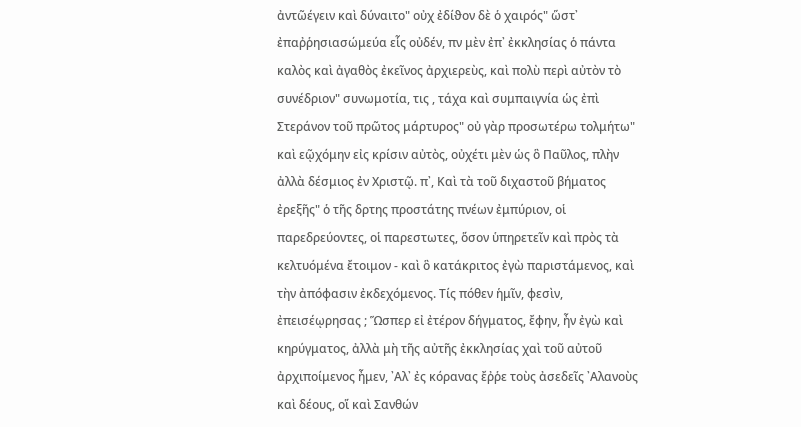ἀντῶέγειν καὶ δύναιτο" οὐχ ἐδίϑον δὲ ὁ χαιρός" ὥστ᾽ ἐπαῤῥησιασώμεύα εἷς οὐδέν, πν μὲν ἐπ᾽ ἐκκλησίας ὁ πάντα καλὸς καὶ ἀγαθὸς ἐκεῖνος ἀρχιερεὺς, καὶ πολὺ περὶ αὐτὸν τὸ συνέδριον" συνωμοτία, τις , τάχα καὶ συμπαιγνία ὡς ἐπὶ Στεράνον τοῦ πρῶτος μάρτυρος" οὐ γὰρ προσωτέρω τολμήτω" καὶ εῷχόμην εἰς κρίσιν αὐτὸς, οὐχέτι μὲν ὡς ὃ Παῦλος, πλὴν ἀλλὰ δέσμιος ἐν Χριστῷ. π᾿, Καὶ τὰ τοῦ διχαστοῦ βήματος ἐρεξῆς" ὁ τῆς δρτης προστάτης πνέων ἐμπύριον, οἱ παρεδρεύοντες, οἱ παρεστωτες, ὅσον ὑπηρετεῖν καὶ πρὸς τὰ κελτυόμένα ἔτοιμον - καὶ ὃ κατάκριτος ἐγὼ παριστάμενος, καὶ τὴν ἀπόφασιν ἐκδεχόμενος. Τίς πόθεν ἡμῖν, φεσὶν, ἐπεισέῳρησας ; Ὥσπερ εἰ ἐτέρον δήγματος, ἔφην, ἦν ἐγὼ καὶ κηρύγματος, ἀλλὰ μὴ τῆς αὐτῆς ἐκκλησίας χαὶ τοῦ αὐτοῦ ἀρχιποίμενος ἦμεν, ᾿Αλ᾽ ἐς κόρανας ἔῤῥε τοὺς ἀσεδεῖς ᾿Αλανοὺς καὶ δέους, οἵ καὶ Σανθών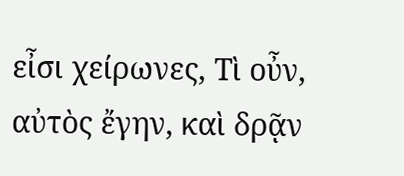εἶσι χείρωνες, Τὶ οὖν, αὐτὸς ἔγην, καὶ δρᾷν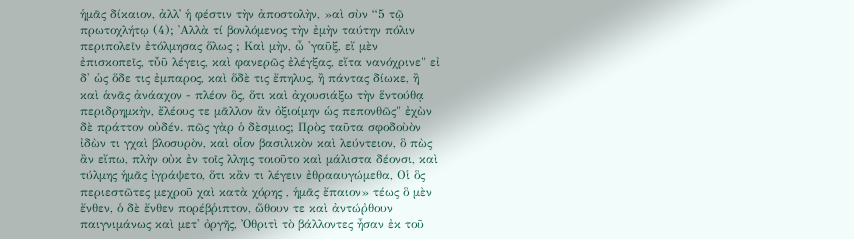ἡμᾶς δίκαιον, ἀλλ᾽ ἡ φέστιν τὴν ἀποστολὴν, »αὶ σὺν “5 τῷ πρωτοχλήτῳ (4); ᾿Αλλὰ τί βονλόμενος τὴν ἐμὴν ταύτην πόλιν περιπολεῖν ἐτόλμησας ὅλως ; Καὶ μὴν, ὦ 'γαῦξ, εἴ μὲν ἐπισκοπεῖς, τὖῦ λέγεις, καὶ φανερῶς ἐλέγξας, εἴτα νανόχρινε" εἰ δ' ὡς ὅδε τις ἐμπαρος, καὶ ὅδὲ τις ἔπηλυς, ἢ πάντας δίωκε, ἢ καὶ ἁνᾶς ἀνάαχον - πλέον ὃς, ὅτι καὶ ἀχουσιάξω τὴν ἕντούθᾳ περιδρημκὴν, ἔλέους τε μᾶλλον ἂν ὀξιοίμην ὡς πεπονθῶς" ἐχὼν δὲ πράττον οὐδέν. πῶς γὰρ ὁ δὲσμιος; Πρὸς ταῦτα σφοδοὺὸν ἰδὼν τι γχαὶ βλοσυρὸν, καὶ οἷον βασιλικὸν καὶ λεύντειον, ὃ πὼς ἂν εἴπω, πλὴν οὐκ ἐν τοῖς λληις τοιοῦτο καὶ μάλιστα δέονσι, καὶ τύλμης ἡμᾶς ἰγράψετο, ὅτι κἂν τι λέγειν ἐθρααυγώμεθα, Οἱ ὃς περιεστῶτες μεχροῦ χαὶ κατὰ χόρης , ἡμᾶς ἔπαιον» τέως ὃ μὲν ἔνθεν, ὁ δὲ ἔνθεν πορέβῥιπτον, ὥθουν τε καὶ ἀντώῤθουν παιγνιμάνως καὶ μετ' ὀργῆς, Ὀθριτὶ τὸ βάλλοντες ἦσαν ἐκ τοῦ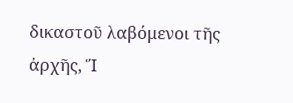δικαστοῦ λαβόμενοι τῆς ἀρχῆς, Ἵ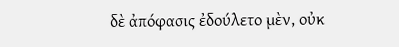δὲ ἀπόφασις ἐδούλετο μὲν, οὐκ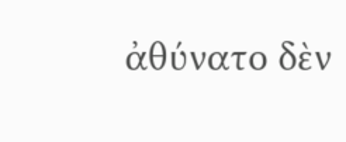ἀθύνατο δὲν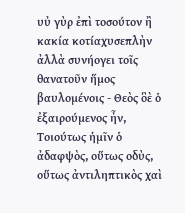υὐ γὺρ ἐπὶ τοσούτον ἢ κακία κοτίαχυσεπλὴν ἀλλὰ συνήογει τοῖς θανατοῦν ἥμος βαυλομένοις - Θεὸς ὃὲ ὁ ἐξαιρούμενος ἦν, Τοιούτως ἡμῖν ὁ ἀδαφψὸς, οὕτως οδὺς, οὕτως ἀντιληπτικὸς χαὶ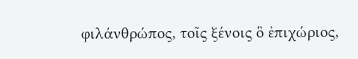φιλάνθρώπος, τοῖς ξένοις ὃ ἐπιχώριος,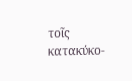τοῖς κατακύκο-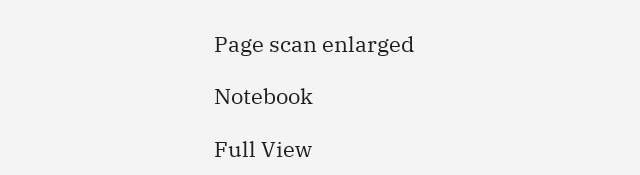Page scan enlarged

Notebook

Full View